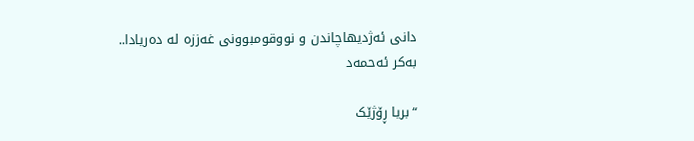دانی ئەژدیهاچاندن و نووقومبوونی غەززە لە دەریادا.. بەکر ئەحمەد

“بریا ڕۆژێک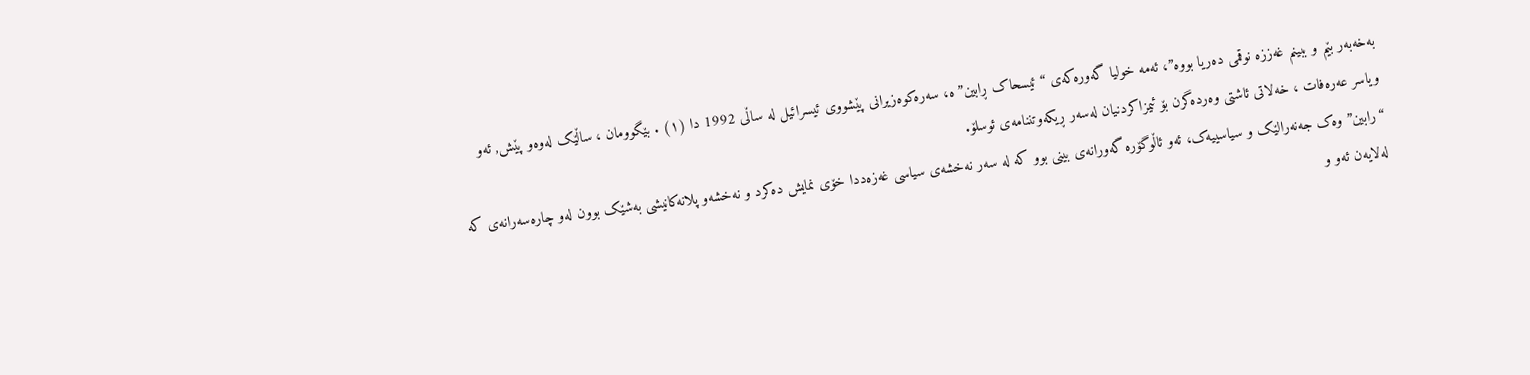بەخەبەر بێم و ببینم غەززە نوقمی دەریا بووە”، ئەمە خولیا گەورەکەی “ئیسحاک ڕابین”ە، سەرەکوەزیرانی پێشووی ئیسرائیل لە ساڵی 1992 دا (١) . بێگوومان ، ساڵێک لەوەو پێش, ئەو ویاسر عەرەفات ، خەلاتی ئاشتی وەردەگرن بۆ ئیمزاکردنیان لەسەر ڕیکەوتننامەی ئوسلۆ.
“رابین” وەک جەنەرالێک و سیاسییەک، ئەو ئاڵوگۆرە گەورانەی بینی بوو کە لە سەر نەخشەی سیاسی غەزەددا خۆی نمایش دەکرد و نەخشەو پلانەکانیشی بەشێک بوون لەو چارەسەرانەی کە لەلایەن ئەو و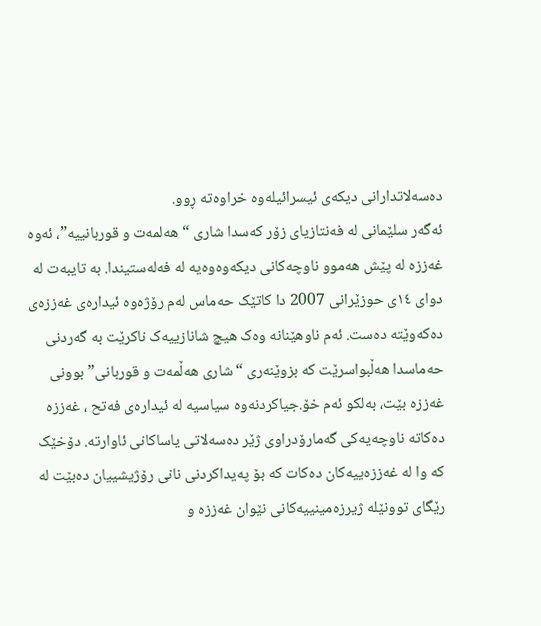دەسەلاتدارانی دیکەی ئیسرائیلەوە خراوەتە ڕوو.
ئەگەر سلێمانی لە فەنتازیای زۆر کەسدا شاری “هەلمەت و قوربانییە”، ئەوە غەززە لە پێش هەموو ناوچەکانی دیکەوەوەیە لە فەلەستیندا. بە تایبەت لە دوای ١٤ی حوزێرانی 2007 دا کاتێک حەماس لەم رۆژەوە ئیدارەی غەززەی دەکەوێتە دەست. ئەم ناوهێنانە وەک هیچ شانازییەک ناکرێت بە گەردنی حەماسدا هەڵبواسرێت کە بزوێنەری “شاری هەڵمەت و قوربانی” بوونی غەززە بێت، بەلکو ئەم خۆ.جیاکردنەوە سیاسیە لە ئیدارەی فەتح ، غەززە دەکاتە ناوچەیەکی گەمارۆدراوی ژێر دەسەلاتی یاساکانی ئاوارتە. دۆخێک کە وا لە غەززەییەکان دەکات کە بۆ پەیداکردنی نانی رۆژیشییان دەبێت لە رێگای توونێلە ژیرزەمینییەکانی نێوان غەززە و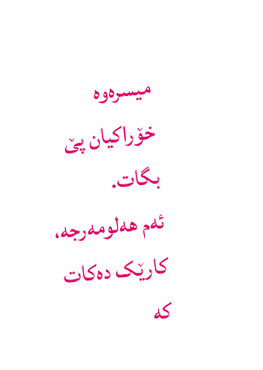میسرەوە خۆراکیان پێ بگات.
ئەم هەلومەرجە، کارێک دەکات کە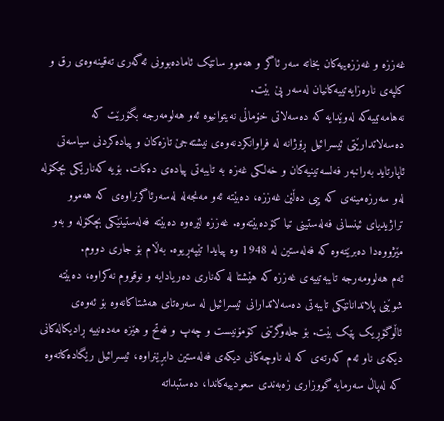غەززە و غەززەییەکان بخاتە سەر ئاگر و هەموو ساتێک ئامادەبوونی ئەگەری تەقینەوەی رق و کلپەی نارەزایەتییەکانیان لەسەر پێ بێت.
نەهامەتییەکە لەوێدایە کە دەسەلاتی خۆماڵی نەیتوانیوە ئەو هەلومەرجە بگۆرێت کە دەسەلاتدارێتی ئیسرائیل ڕۆژانە لە فراوانکردنەوەی نیشتەجێ تازەکان و پیادەکردنی سیاسەتی ئاپارتاید بەرانبەر فەلسەتینیەکان و خەلکی غەزە بە تایبەتی پیادەی دەکات. بۆیە کەنارێکی بچکۆلە لەو سەرزەمینەی کە پیی دەڵێن غەززە، دەبێتە ئەو مەنجەلە لەسەرئاگرنراوەی کە هەموو تراژیدیای ئینسانی فەلەستینی تیا کۆدەبێتەوە. غەززە لێرەوە دەبێتە فەلەستینێکی بچکۆلە و بەو مێژووەدا دەبرێتەوە کە فەلەستین لە 1948 وە پیایدا تێپەڕیوە. بەڵام بۆ جاری دووم.
ئەم هەلوومەرجە تایبەتییەی غەززە کە هێشتا لە کەناری دەریادایە و نوقووم نەکراوە، دەبێتە شوێنی پلاندانانێکی تایبەتی دەسەلاتدارانی ئیسرائیل لە سەرەتای هەشتاکانەوە بۆ ئەوەی ئاڵوگۆڕیک پێک بێت. بۆ جلەوگرتنی کۆمۆنیست و چەپ و فەتح و هێزە مەدەنییە ڕادیکالەکانی دیکەی ناو ئەم کەرتەی کە لە ناوچەکانی دیکەی فەلەستین دابڕێنراوە، ئیسرائیل رێگادەکاتەوە کە لەپاڵ سەرمایە گووزاری زەبەندی سعودییەکاندا، دەستبداتە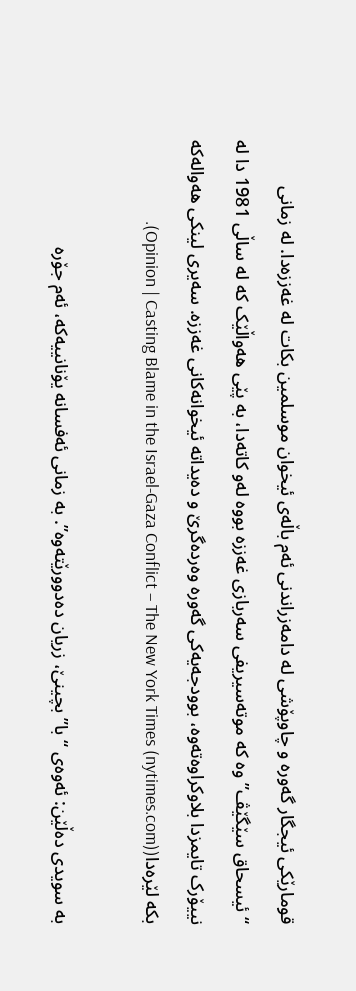قومارێکی ئیجگار گەورە و چاوپۆشی لە دامەزراندنی ئەم باڵەی ئیخوان موسلمین بکات لە غەززەدا. لە زمانی “ئیسحاق سێگێڤ”وە کە موتەسیریفی سەربازی غەززە بووە لەو کاتەدا، بە پێی هەواڵێک کە لە ساڵی 1981 دا لە نییۆرک تایمزدا بلاوکراوەتەوە، بوودجەیەکی گەورە وەردەگرێ و دەیداتە ئیخوانەکانی غەززە. سەیری لینکی هەوالەکە بکە لێرەدا(Opinion | Casting Blame in the Israel-Gaza Conflict – The New York Times (nytimes.com)).

بە سویدی دەڵێن: ئەوەی “با” بچینێ، زریان دەدوورێتەوە”. بە زمانی ئەفسانە یۆنانییەکە، ئەم جۆرە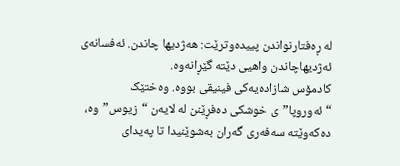لە ڕەفتارنواندن پییدەوترێت: هەژدیها چاندن. ئەفسانەی ئەژدیهاچاندن واهیی دێتە گێڕانەوە.
کادمۆس شازادەیەکی فینیقی بووە. وەختێک “ئەوروپا”ی خوشکی دەفڕێنن لە لایەن “زیوس”وە، دەکەوێتە سەفەری گەران بەشوێنیدا تا پەیدای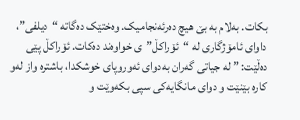بکات. بەلام بە بێ هیچ دەرئەنجامیک. وەختێک دەگاتە “دیلفی”، داوای ئامۆژگاری لە “ئۆراکڵ”ی خواوەند دەکات. ئۆراکڵ پێی دەڵێت: ” لە جیاتی گەران بەدوای ئەوروپای خوشکدا، باشترە واز لەو کارە بێنێت و دوای مانگایەکی سپی بکەوێت و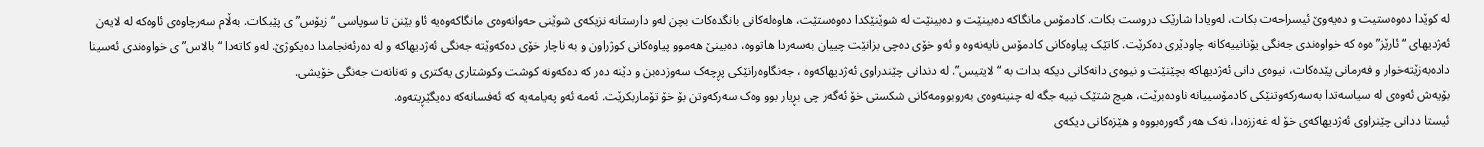لە کوێدا دەوەستیت و دەیەوێ ئیسراحەت بکات، لەویادا شارێک دروست بکات. کادمۆس مانگاکە دەبینێت و دەبینێت لە شوێنێکدا دەوەستێت، هاوەلەکانی بانگدەکات بچن لەو دارستانە نزیکەی شوێنی حەوانەوەی مانگاکەوەیە ئاو بێنن تا سوپاسی “زیۆس”ی پێبکات. بەڵام سەرچاوەی ئاوەکە لە لایەن ئەژدیهای “ئارێز”ەوە کە خواوەندی جەنگی یۆنانییەکانە چاودێری دەکرێت. کاتێک پیاوەکانی کادمۆس نایەنەوە و ئەو خۆی دەچی بزانێت چییان بەسەردا هاتووە، دەبینێ هەموو پیاوەکانی کوژراون و بە ناچار خۆی دەکەوێتە جەنگی ئەژدیهاکە و لە دەرئەنجامدا دەیکوژێ. لەو کاتەدا “بالاس”ی خواوەندی ئەسینا دادەبەزێتەخوار و فەرمانی پێدەکات، نیوەی دانی ئەژدیهاکە بچێنێت و نیوەی دانەکانی دیکە بدات بە “لایتیس”. لە دندانی چێندراوی ئەژدیهاکەوە ، جەنگاوەرانێکی پڕچەک سەوزدەبن و دێنە دەر کە دەکەونە کوشت وکوشتاری یەکتری و تەنانەت جەنگی خۆیشی.
بۆیەش ئەوەی لە سیاسەتدا بەسەرکەوتنێکی کادمۆسییانە ناودەبرێت، هیچ شتێک نییە جگە لە چنینەوەی بەروبوومەکانی شکستی خۆ ئەگەر چی بڕیار بوو وەک سەرکەوتن بۆ خۆ تۆماربکرێت. ئەمە ئەو پەیامەیە کە ئەفسانەکە دەیگێڕیتەوە.
ئیستا ددانی چێنراوی ئەژدیهاکەی خۆ لە غەززەدا، نەک هەر گەورەبووە و هێزەکانی دیکەی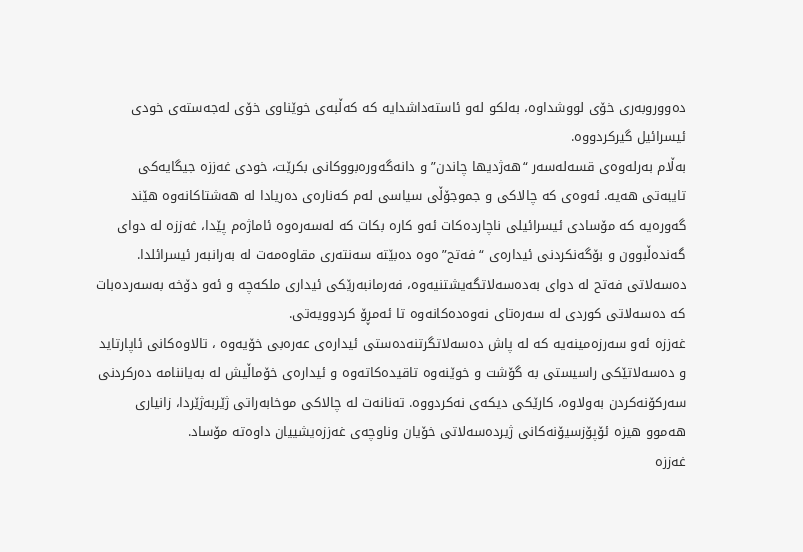دەووروبەری خۆی لووشداوە، بەلکو لەو ئاستەداشدایە کە کەڵبەی خوێناوی خۆی لەجەستەی خودی ئیسرائیل گیرکردووە.
بەڵام بەرلەوەی قسەلەسەر “هەژدیها چاندن” و دانەگەورەبووکانی بکرێت، خودی غەززە جیگایەکی تایبەتی هەیە. ئەوەی کە چالاکی و جموجۆڵی سیاسی لەم کەنارەی دەریادا لە هەشتاکانەوە هێند گەورەیە کە مۆسادی ئیسرائیلی ناچاردەکات ئەو کارە بکات کە لەسەرەوە ئاماژەم پێدا، غەززە لە دوای گەندەڵبوون و بۆگەنکردنی ئیدارەی “فەتح”ەوە دەبێتە سەنتەری مقاوەمەت لە بەرانبەر ئیسرائلدا.
دەسەلاتی فەتح لە دوای بەدەسەلاتگەیشتنیەوە، فەرمانبەرێکی ئیداری ملکەچە و ئەو دۆخە بەسەردەبات کە دەسەلاتی کوردی لە سەرەتای نەوەدەکانەوە تا ئەمڕۆ کردوویەتی.
غەززە ئەو سەرزەمینەیە کە لە پاش دەسەلاتگرتنەدەستی ئیدارەی عەرەبی خۆیەوە ، تالاوەکانی ئاپارتاید و دەسەلاتێکی راسیستی بە گۆشت و خوێنەوە تاقیدەکاتەوە و ئیدارەی خۆماڵیش لە بەیاننامە دەرکردنی سەرکۆنەکردن بەولاوە، کارێکی دیکەی نەکردووە. تەنانەت لە چالاکی موخابەراتی ژێربەژێردا، زانیاری هەموو هیزە ئۆپۆزسیۆنەکانی ژیردەسەلاتی خۆیان وناوچەی غەززەیشییان داوەتە مۆساد.
غەززە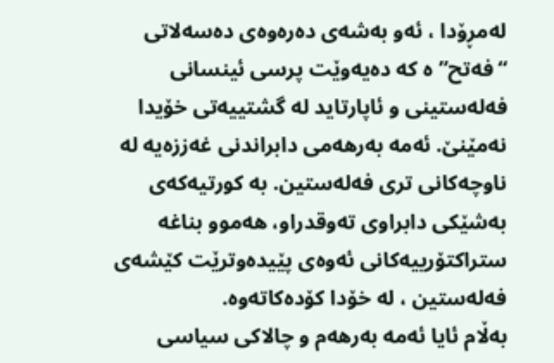لەمڕۆدا ، ئەو بەشەی دەرەوەی دەسەلاتی “فەتح”ە کە دەیەوێت پرسی ئینسانی فەلەستینی و ئاپارتاید لە گشتییەتی خۆیدا نەمێنێ. ئەمە بەرهەمی دابراندنی غەززەیە لە ناوچەکانی تری فەلەستین. بە کورتیەکەی بەشێکی دابراوی تەوقدراو، هەموو بناغە ستراکتۆرییەکانی ئەوەی پێیدەوترێت کێشەی فەلەستین ، لە خۆدا کۆدەکاتەوە.
بەڵام ئایا ئەمە بەرهەم و چالاکی سیاسی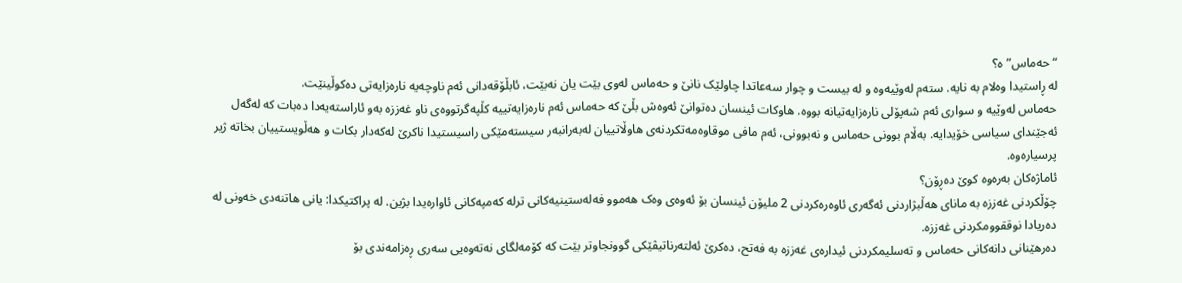“حەماس”ە؟
لە ڕاستیدا وەلام بە نایە. ستەم لەوێیەوە و لە بیست و چوار سەعاتدا چاولێک نانێ و حەماس لەوی بێت یان نەبێت، ئابڵۆقەدانی ئەم ناوچەیە نارەزایەتی دەکوڵینێت.
حەماس لەوێیە و سواری ئەم شەپۆلی نارەزایەتیانە بووە. هاوکات ئینسان دەتوانێ ئەوەش بڵێ کە حەماس ئەم نارەزایەتییە کڵپەگرتووەی ناو غەززە بەو ئاراستەیەدا دەبات کە لەگەل ئەجێندای سیاسی خۆیدایە. بەڵام بوونی حەماس و نەبوونی، ئەم مافی موقاوەمەتکردنەی هاوڵاتییان لەبەرانبەر سیستەمێکی راسیستیدا ناکرێ لەکەدار بکات و هەڵویستییان بخاتە ژیر پرسیارەوە.
ئاماژەکان بەرەوە کوێ دەڕۆن؟
چۆڵکردنی غەززە بە مانای هەڵبژاردنی ئەگەری ئاوەرەکردنی 2 ملیۆن ئینسان بۆ ئەوەی وەک هەموو فەلەستینیەکانی ترلە کەمپەکانی ئاوارەیدا بژین. لە پراکتیکدا: یانی هاتنەدی خەونی لە دەریادا نوققوومکردنی غەززە.
دەرهێنانی دانەکانی حەماس و تەسلیمکردنی ئیدارەی غەززە بە فەتح، دەکرێ ئەلتەرناتیڤێکی گوونجاوتر بێت کە کۆمەلگای نەتەوەیی سەری ڕەزامەندی بۆ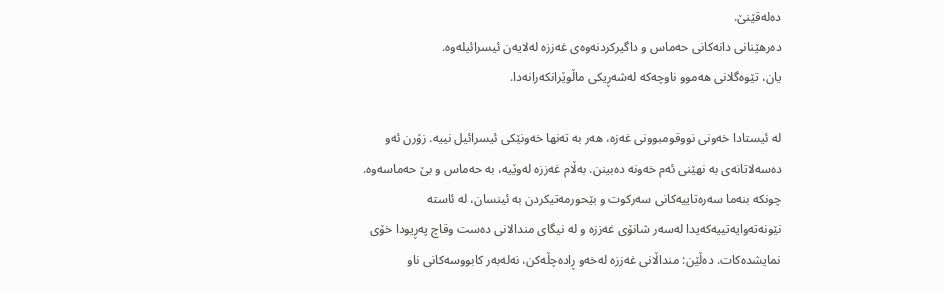دەلەقێنێ.
دەرهێنانی دانەکانی حەماس و داگیرکردنەوەی غەززە لەلایەن ئیسرائیلەوە.
یان، تێوەگلانی هەموو ناوچەکە لەشەڕیکی ماڵوێرانکەرانەدا.

لە ئیستادا خەونی نووقومبوونی غەزە، هەر بە تەنها خەونێکی ئیسرائیل نییە. زۆرن ئەو دەسەلاتانەی بە نهێنی ئەم خەونە دەبینن. بەڵام غەززە لەوێیە، بە حەماس و بێ حەماسەوە. چونکە بنەما سەرەتاییەکانی سەرکوت و بێحورمەتیکردن بە ئینسان، لە ئاستە نێونەتەوایەتییەکەیدا لەسەر شانۆی غەززە و لە نیگای مندالانی دەست وقاچ پەڕیودا خۆی نمایشدەکات. دەڵێن: منداڵانی غەززە لەخەو ڕادەچڵەکن، نەلەبەر کابووسەکانی ناو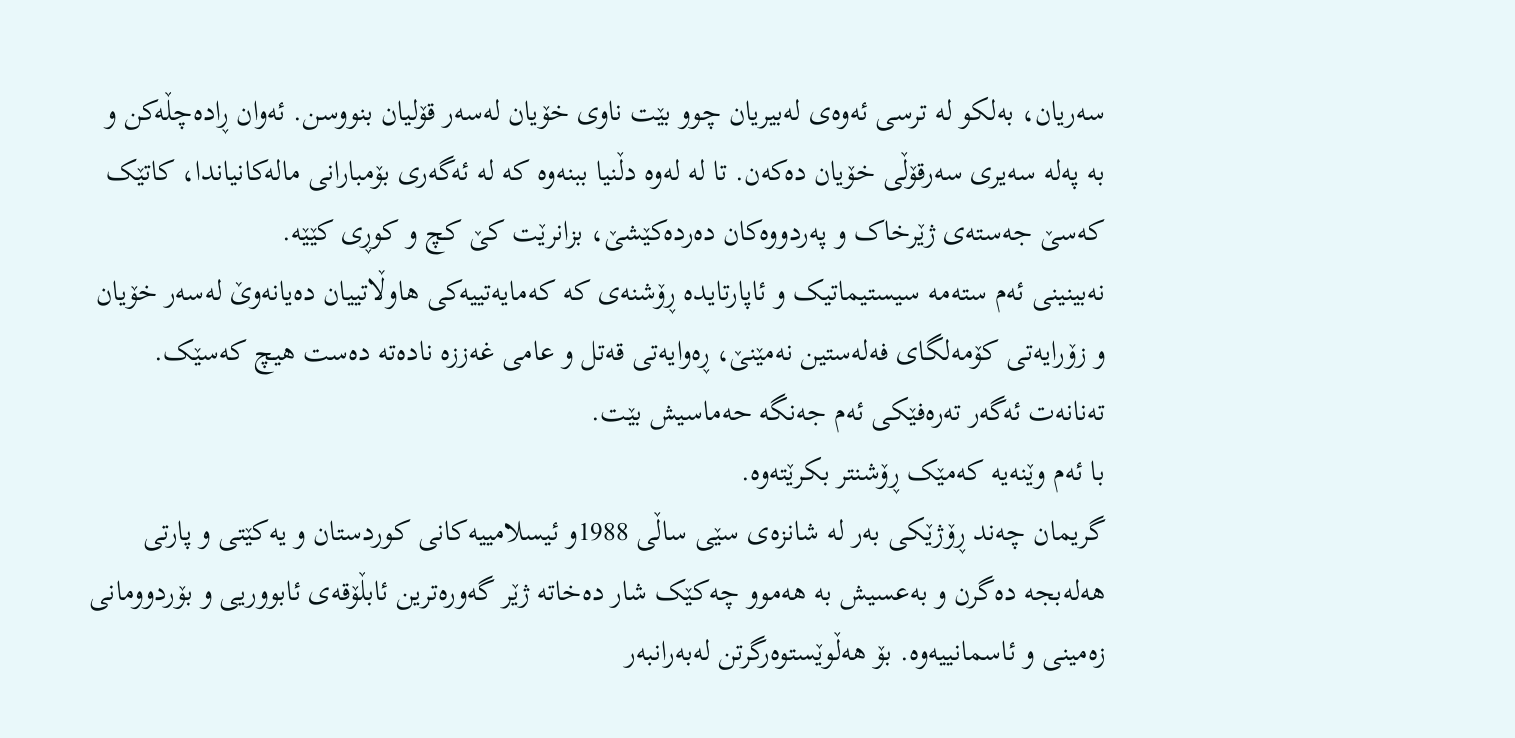سەریان، بەلکو لە ترسی ئەوەی لەبیریان چوو بێت ناوی خۆیان لەسەر قۆلیان بنووسن. ئەوان ڕادەچڵەکن و بە پەلە سەیری سەرقۆڵی خۆیان دەکەن. تا لە لەوە دڵنیا ببنەوە کە لە ئەگەری بۆمبارانی مالەکانیاندا، کاتێک کەسێ جەستەی ژێرخاک و پەردووەکان دەردەکێشێ، بزانرێت کێ کچ و کوڕی کێێە.
نەبینینی ئەم ستەمە سیستیماتیک و ئاپارتایدە ڕۆشنەی کە کەمایەتییەکی هاوڵاتییان دەیانەوێ لەسەر خۆیان و زۆرایەتی کۆمەلگای فەلەستین نەمێنێ، ڕەوایەتی قەتل و عامی غەززە نادەتە دەست هیچ کەسێک.
تەنانەت ئەگەر تەرەفێکی ئەم جەنگە حەماسیش بێت.
با ئەم وێنەیە کەمێک ڕۆشنتر بکرێتەوە.
گریمان چه‌ند ڕۆژێکی به‌ر له‌ شانزه‌ی سێی ساڵی 1988و ئیسلامییه‌کانی کوردستان و یه‌کێتی و پارتی هه‌له‌بجه‌ ده‌گرن و به‌عسیش به‌ هه‌موو چه‌کێک شار ده‌خاته‌ ژێر گه‌وره‌ترین ئابڵۆقه‌ی ئابووریی و بۆردوومانی زه‌مینی و ئاسمانییه‌وه‌. بۆ هه‌ڵوێستوه‌رگرتن له‌به‌رانبه‌ر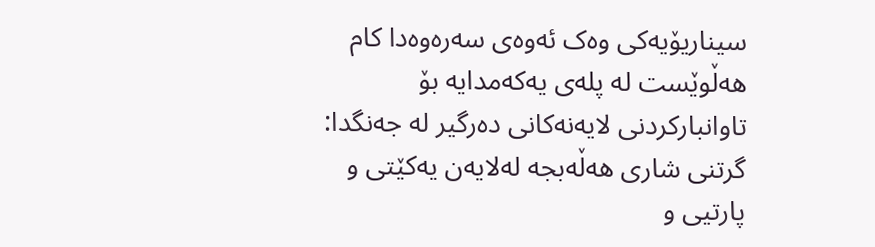سیناریۆیه‌کی وه‌ک ئه‌وه‌ی سه‌ره‌وه‌دا کام هه‌ڵوێست له‌ پله‌ی یه‌که‌مدایه بۆ تاوانبارکردنی لایه‌نه‌کانی ده‌رگیر له‌ جه‌نگدا‌: گرتنی شاری هه‌ڵه‌بجه‌ له‌لایه‌ن یه‌کێتی و پارتیی و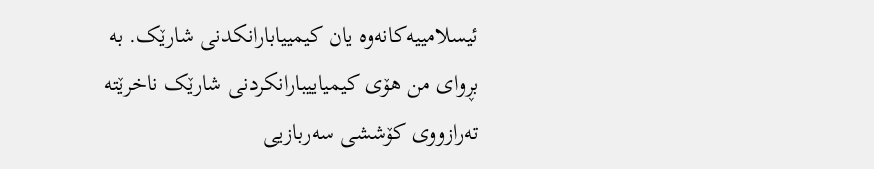ئیسلامییه‌کانه‌وه‌ یان کیمییابارانکدنی شارێک. به‌ بڕوای من هۆی کیمیاییبارانکردنی شارێک ناخرێته‌ ته‌رازووی کۆششی سه‌ربازیی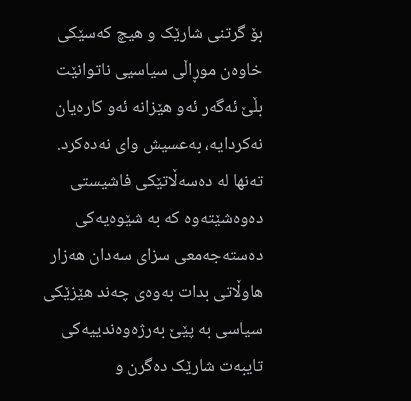بۆ گرتنی شارێک ‌و هیچ که‌سێکی خاوه‌ن موڕاڵی سیاسیی ناتوانێت بڵێ ئه‌گه‌ر ئه‌و هێزانه‌ ئه‌و کاره‌یان نه‌کردایه‌، به‌عسیش وای نه‌ده‌کرد. ته‌نها له‌ ده‌سه‌ڵاتێکی فاشیستی ده‌وه‌شێته‌وه‌ که‌ به‌ شێوه‌یه‌کی ده‌سته‌جه‌معی سزای سه‌دان هه‌زار هاوڵاتی بدات به‌وه‌ی چه‌ند هێزێکی سیاسی به‌ پێێ به‌رژه‌وه‌ندییه‌کی تایبه‌ت شارێک ده‌گرن و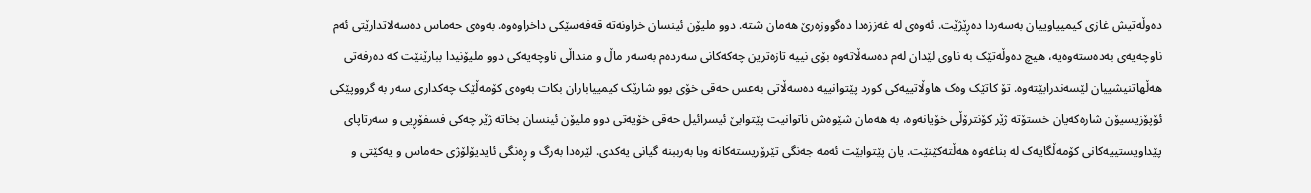ده‌وڵه‌تیش غازی کیمییاوییان به‌سه‌ردا ده‌ڕێژێت. ئه‌وه‌ی له‌ غه‌ززه‌دا دەگووزەرێ هه‌مان شته‌. دوو ملیۆن ئینسان خراونه‌ته‌ قه‌فه‌سێکی داخراوه‌وه‌. به‌وه‌ی حه‌ماس ده‌سه‌لاتدارێتی ئه‌م ناوچه‌یه‌ی به‌ده‌سته‌وه‌یه‌، هیچ ده‌وڵه‌تێک به‌ ناوی لێدان له‌م ده‌سه‌ڵاته‌وه‌ بۆی نییه‌ تازه‌ترین چه‌که‌کانی سه‌ر‌ده‌م به‌سه‌ر ماڵ و منداڵی ناوچه‌یه‌کی دوو ملیۆنیدا ببارێنێت که‌ ده‌رفه‌تی هه‌ڵهاتنیشییان لێسه‌ندرابێته‌وه‌. تۆ کاتێک وه‌ک هاوڵاتییه‌کی کورد پێتوانییه‌ ده‌سه‌ڵاتی به‌عس حه‌قی خۆی بوو شارێک کیمییاباران بکات به‌وه‌ی کۆمه‌ڵێک چه‌کداری سه‌ر به‌ گرووپێکی ئۆپۆزیسیۆن شاره‌کەیان خستۆته‌ ژێر کۆنترۆڵی خۆیانه‌وه‌، به‌ هه‌مان شێوه‌ش ناتوانیت پێتوابێ ئیسرائیل حه‌قی خۆیه‌تی دوو ملیۆن ئینسان بخاته‌ ژێر چه‌کی فسفۆڕیی و سه‌رتاپای پێداویستییه‌کانی کۆمه‌ڵگایه‌ک له‌ بناغه‌وه‌ هه‌ڵته‌کێنێت. یان پێتوابێت ئەمە جەنگی تێرۆریستەکانە وبا بەرببنە گیانی یەکدی. لێره‌دا به‌رگ و ڕه‌نگی ئایدیۆلۆژی حه‌ماس و یه‌کێتی و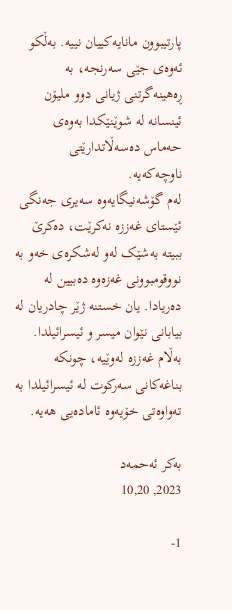پارتیبوون مانایه‌کییان نییه‌. به‌ڵکو ئه‌وه‌ی جێی سه‌رنجه‌، به‌ ڕه‌هینه‌گرتنی ژیانی دوو ملیۆن ئینسانه‌ له‌ شوێنێکدا به‌وه‌ی حه‌ماس ده‌سه‌ڵاتدارێتی ناوچه‌که‌یه‌.
لەم گۆشەنیگایەوە سەیری جەنگی ئێستای غەززە نەکرێت، دەکرێ ببیتە بەشێک لەو لەشکرەی خەو بە نووقومبوونی غەزەوە دەبیین لە دەریادا. یان خستنە ژێر چادریان لە بیابانی نێوان میسر و ئیسرائیلدا.
بەڵام غەززە لەوێیە، چونکە بناغەکانی سەرکوت لە ئیسرائیلدا بە تەواوەتی خۆیەوە ئامادەیی هەیە.

بەکر ئەحمەد
2023, 10,20

1-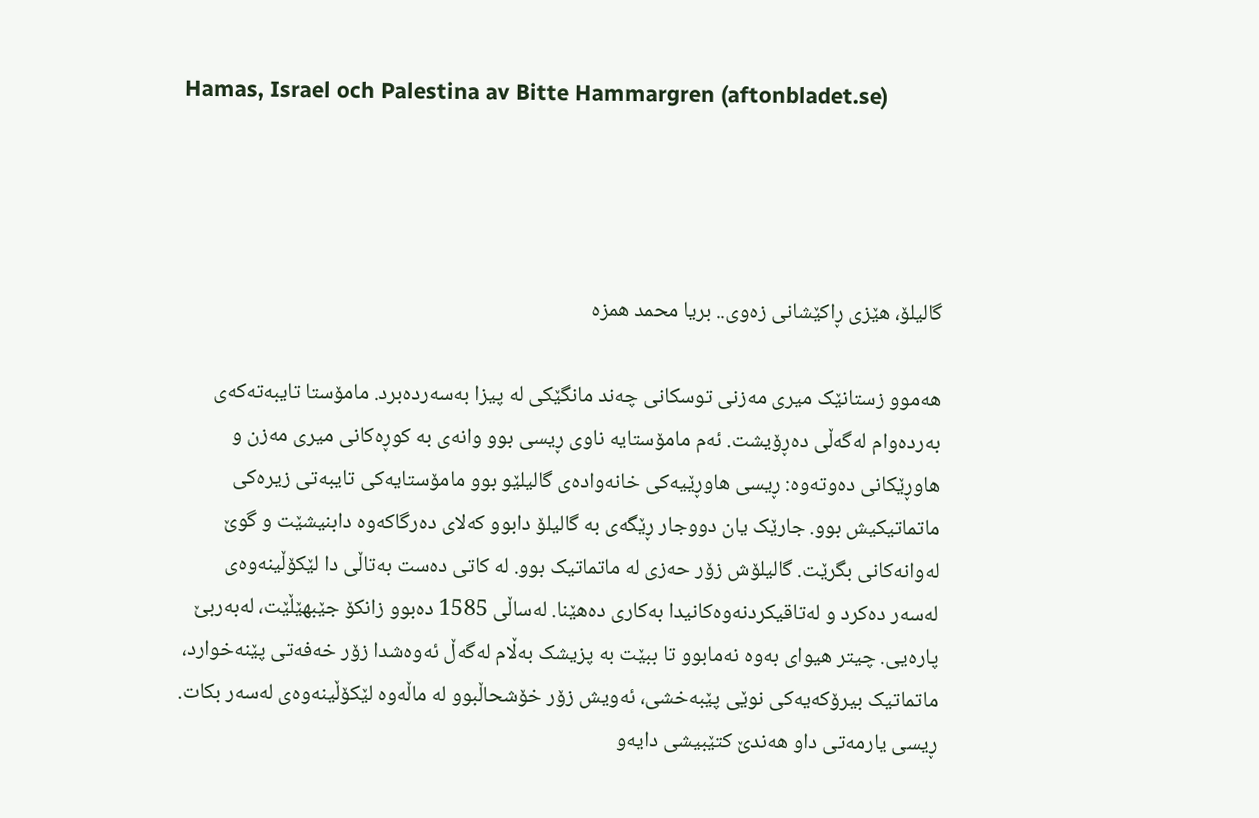Hamas, Israel och Palestina av Bitte Hammargren (aftonbladet.se)




گالیلۆ، هێزی ڕاکێشانی زەوی.. بریا محمد همزە

هەموو زستانێک میری مەزنی توسکانی چەند مانگێکی لە پیزا بەسەردەبرد. مامۆستا تایبەتەکەی بەردەوام لەگەڵی دەڕۆیشت. ئەم مامۆستایە ناوی ڕیسی بوو وانەی بە کوڕەکانی میری مەزن و هاوڕێکانی دەوتەوە: ڕیسی هاوڕێیەکی خانەوادەی گالیلێو بوو مامۆستایەکی تایبەتی زیرەکی ماتماتیکیش بوو. جارێک یان دووجار ڕێگەی بە گالیلۆ دابوو کەلای دەرگاکەوە دابنیشێت و گوێ لەوانەکانی بگرێت. گالیلۆش زۆر حەزی لە ماتماتیک بوو. لە کاتی دەست بەتاڵی دا لێکۆڵینەوەی لەسەر دەکرد و لەتاقیکردنەوەکانیدا بەکاری دەهێنا. لەساڵی 1585 دەبوو زانکۆ جێبهێڵێت، لەبەربێ پارەیی. چیتر هیوای بەوە نەمابوو تا ببێت بە پزیشک بەڵام لەگەڵ ئەوەشدا زۆر خەفەتی پێنەخوارد، ماتماتیک بیرۆکەیەکی نوێی پێبەخشی، ئەویش زۆر خۆشحاڵبوو لە ماڵەوە لێکۆڵینەوەی لەسەر بکات.
ڕیسی یارمەتی داو هەندێ کتێبیشی دایەو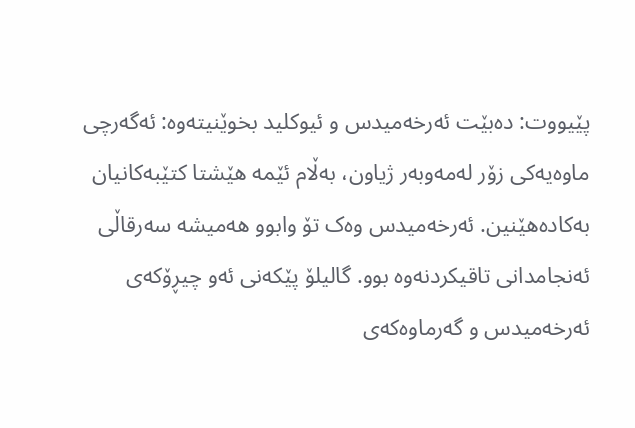پێیووت: دەبێت ئەرخەمیدس و ئیوکلید بخوێنیتەوە: ئەگەرچی ماوەیەکی زۆر لەمەوبەر ژیاون، بەڵام ئێمە هێشتا کتێبەکانیان بەکادەهێنین. ئەرخەمیدس وەک تۆ وابوو هەمیشە سەرقاڵی ئەنجامدانی تاقیکردنەوە بوو. گالیلۆ پێکەنی ئەو چیڕۆکەی ئەرخەمیدس و گەرماوەکەی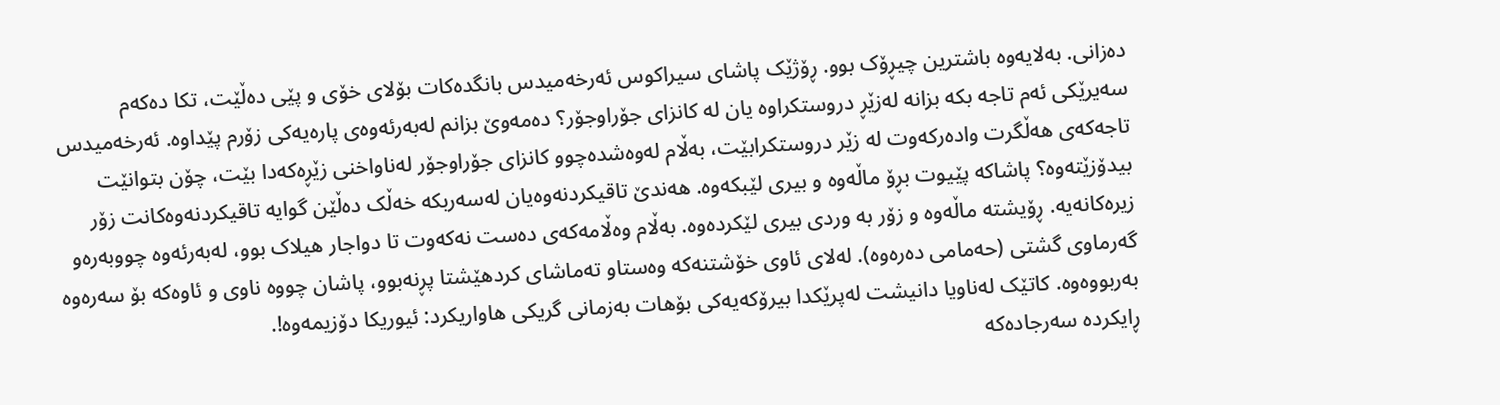دەزانی. بەلایەوە باشترین چیڕۆک بوو. ڕۆژێک پاشای سیراکوس ئەرخەمیدس بانگدەکات بۆلای خۆی و پێی دەڵێت، تکا دەکەم سەیرێکی ئەم تاجە بکە بزانە لەزێڕ دروستکراوە یان لە کانزای جۆراوجۆر؟ دەمەوێ بزانم لەبەرئەوەی پارەیەکی زۆرم پێداوە. ئەرخەمیدس تاجەکەی هەڵگرت وادەرکەوت لە زێر دروستکرابێت، بەڵام لەوەشدەچوو کانزای جۆراوجۆر لەناواخنی زێڕەکەدا بێت، چۆن بتوانێت بیدۆزێتەوە؟ پاشاکە پێیوت بڕۆ ماڵەوە و بیری لێبکەوە. هەندێ تاقیکردنەوەیان لەسەربکە خەڵک دەڵێن گوایە تاقیکردنەوەکانت زۆر زیرەکانەیە. ڕۆیشتە ماڵەوە و زۆر بە وردی بیری لێکردەوە. بەڵام وەڵامەکەی دەست نەکەوت تا دواجار هیلاک بوو، لەبەرئەوە چووبەرەو گەرماوی گشتی (حەمامی دەرەوە). لەلای ئاوی خۆشتنەکە وەستاو تەماشای کردهێشتا پڕنەبوو، پاشان چووە ناوی و ئاوەکە بۆ سەرەوە بەربووەوە. کاتێک لەناویا دانیشت لەپرێکدا بیرۆکەیەکی بۆهات بەزمانی گریکی هاواریکرد: ئیوریکا دۆزیمەوە!.
ڕایکردە سەرجادەکە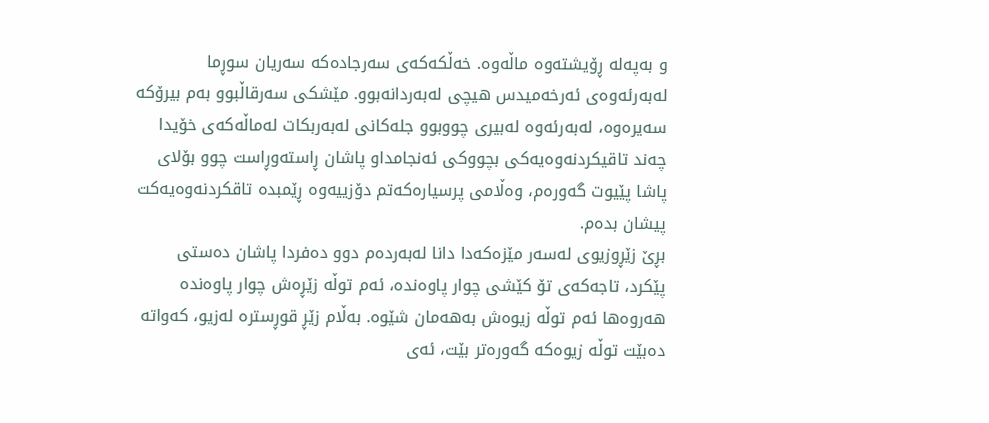و بەپەلە ڕۆیشتەوە ماڵەوە. خەڵکەکەی سەرجادەکە سەریان سوڕما لەبەرئەوەی ئەرخەمیدس هیچی لەبەردانەبوو. مێشکی سەرقاڵبوو بەم بیرۆکە سەیرەوە، لەبەرئەوە لەبیری چووبوو جلەکانی لەبەربکات لەماڵەکەی خۆیدا چەند تاقیکردنەوەیەکی بچووکی ئەنجامداو پاشان ڕاستەوڕاست چوو بۆلای پاشا پێیوت گەورەم، وەڵامی پرسیارەکەتم دۆزییەوە ڕێمبدە تاقکردنەوەیەکت پیشان بدەم.
بڕێ زێڕوزیوی لەسەر مێزەکەدا دانا لەبەردەم دوو دەفردا پاشان دەستی پێکرد، تاجەکەی تۆ کێشی چوار پاوەندە، ئەم توڵە زێڕەش چوار پاوەندە هەروەها ئەم توڵە زیوەش بەهەمان شێوە. بەڵام زێڕ قوڕسترە لەزیو، کەواتە دەبێت توڵە زیوەکە گەورەتر بێت، ئەی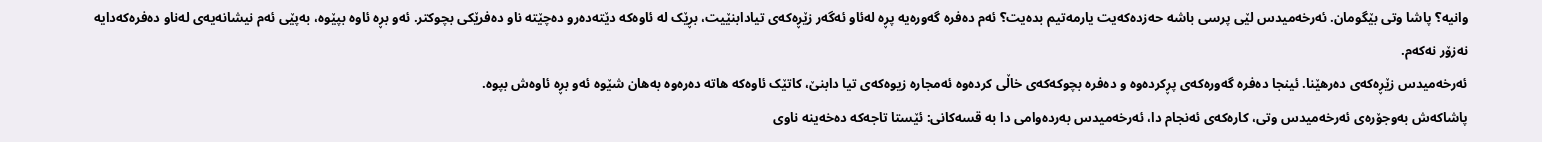وانیە؟ پاشا وتی بێگومان. ئەرخەمیدس لێی پرسی باشە حەزدەکەیت یارمەتیم بدەیت؟ ئەم دەفرە گەورەیە پڕە لەئاو ئەگەر زێڕەکەی تیادابنێیت، بڕێک لە ئاوەکە دێتەدەرو دەچێتە ناو دەفرێکی بچوکتر. ئەو بڕە ئاوە بپێوە، بەپێی ئەم نیشانەیەی لەناو دەفرەکەدایە نەزۆر نەکەم.
ئەرخەمیدس زێڕەکەی دەرهێنا. ئینجا دەفرە گەورەکەی پڕکردەوە و دەفرە بچوکەکەی خاڵی کردەوە ئەمجارە زیوەکەی تیا دابنێ، کاتێک ئاوەکە هاتە دەرەوە بەهان شێوە ئەو بڕە ئاوەش بپوە.
پاشاکەش بەوجۆرەی ئەرخەمیدس وتی، کارەکەی ئەنجام دا، ئەرخەمیدس بەردەوامی دا بە قسەکانی: ئێستا تاجەکە دەخەینە ناوی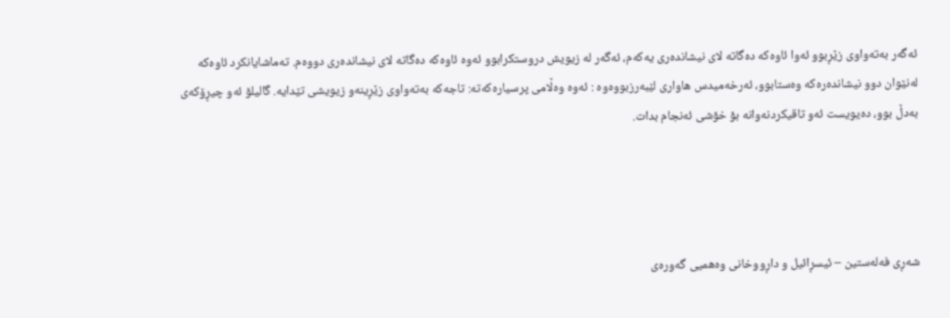ئەگەر بەتەواوی زێڕبوو ئەوا ئاوەکە دەگاتە لای نیشاندەری یەکەم، ئەگەر لە زیویش دروستکرابوو ئەوە ئاوەکە دەگاتە لای نیشاندەری دووەم. تەماشایانکرد ئاوەکە لەنێوان دوو نیشاندەرەکە وەستابوو، ئەرخەمیدس هاواری لێبەرزبووەوە : ئەوە وەڵامی پرسیارەکەتە: تاجەکە بەتەواوی زێڕینەو زیویشی تێدایە. گالیلۆ ئەو چیڕۆکەی بەدڵ بوو، دەیویست ئەو تاقیکردنەوانە بۆ خۆشی ئەنجام بدات.




شەڕی فەلەستین – ئیسڕائیل و داڕووخانی وەهمیی گەورەی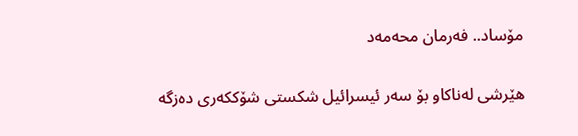مۆساد.. فەرمان محەمەد

هێرشی لەناکاو بۆ سەر ئیسرائیل شکستی شۆککەری دەزگە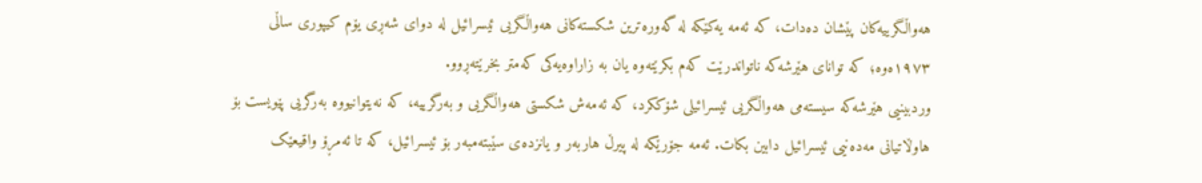هەواڵگرییەکان پێشان دەدات، کە ئەمە یەکێکە لە گەورەترین شکستەکانی هەواڵگریی ئیسرائیل لە دوای شەڕی یۆم کیپوری ساڵی ١٩٧٣ەوە؛ کە توانای هێرشەکە ناتواندرێت کەم بکرێتەوە یان بە زاراوەیەکی کەمتر بخرێتەڕوو.
وردبینیی هێرشەکە سیستەمی هەواڵگریی ئیسرائیلی شۆککرد، کە ئەمەش شکستی هەواڵگریی و بەرگرییە، کە نەیتوانیووە بەرگریی پێویست بۆ هاوڵاتیانی مەدەنیی ئیسرائیل دابین بکات. ئەمە جۆرێکە لە پیرڵ هاربەر و یانزدەی سێبتەمبەر بۆ ئیسرائیل، کە تا ئەمڕۆ واقیعێک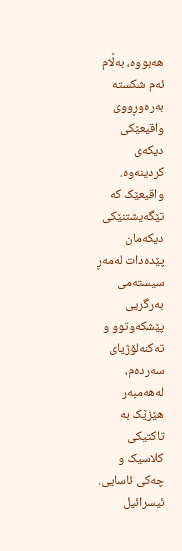هەبووە، بەڵام ئەم شکستە بەرەوڕووی واقیعێکی دیکەی کردینەوە. واقیعێک کە تێگەیشتنێکی دیکەمان پێدەدات لەمەڕ سیستەمی بەرگریی پێشکەوتوو و تەکنەلۆژیای سەردەم، لەهەمبەر هێزێک بە تاکتیکی کلاسیک و چەکی ئاسایی.
ئیسرائیل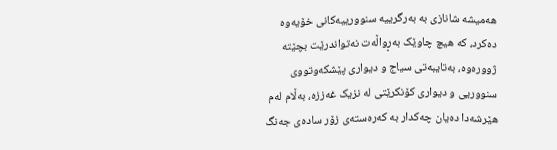هەمیشە شانازی بە بەرگرییە سنوورییەکانی خۆیەوە دەکرد، کە هیچ چاوێک بەڕواڵەت نەتواندرێت بچێتە ژوورەوە، بەتایبەتی سیاج و دیواری پێشکەوتووی سنووریی و دیواری کۆنکرێتی لە نزیک غەززە، بەڵام لەم هێرشەدا دەیان چەکدار بە کەرەستەی زۆر سادەی جەنگ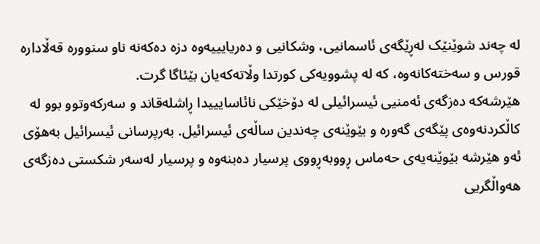لە چەند شوێنێک لەڕێگەی ئاسمانیی، وشکانیی و دەریایییەوە دزە دەکەنە ناو سنوورە قەڵادارە قورس و سەختەکانەوە، کە لە پشوویەکی کورتدا وڵاتەکەیان بێئاگا گرت.
هێرشەکە دەزگەی ئەمنیی ئیسرائیلی لە دۆخێکی نائاسایییدا ڕاشلەقاند و سەرکەوتوو بوو لە کاڵکردنەوەی پێگەی گەورە و بێوێنەی چەندین ساڵەی ئیسرائیل. بەرپرسانی ئیسرائیل بەهۆی ئەو هێرشە بێوێنەیەی حەماس ڕووبەڕووی پرسیار دەبنەوە و پرسیار لەسەر شکستی دەزگەی هەواڵگریی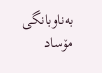بەناوبانگی مۆساد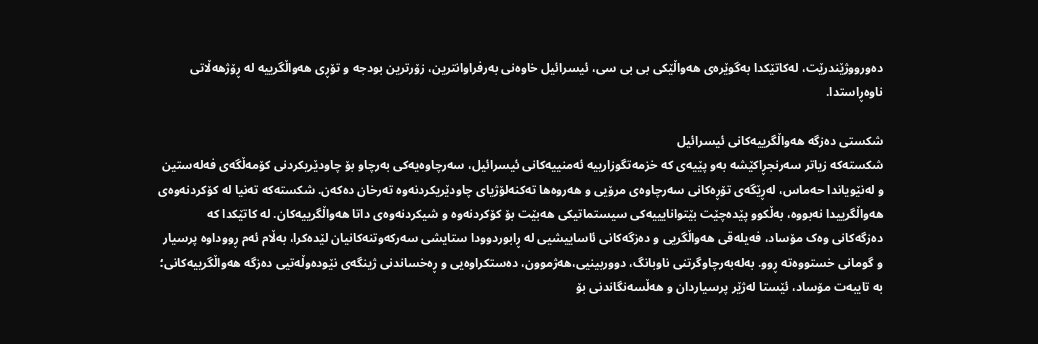دەورووژێندرێت، لەکاتێکدا بەگوێرەی هەواڵێکی بی بی سی، ئیسرائیل خاوەنی بەرفراوانترین، زۆرترین بودجە و تۆڕی هەواڵگرییە لە ڕۆژهەڵاتی ناوەڕاستدا.

شکستی دەزگە هەواڵگرییەکانی ئیسرائیل
شکستەکە زیاتر سەرنجڕاکێشە بەو پێیەی کە خزمەتگوزارییە ئەمنییەکانی ئیسرائیل، سەرچاوەیەکی بەرچاو بۆ چاودێریکردنی کۆمەڵگەی فەلەستین و لەنێویاندا حەماس، لەڕێگەی تۆڕەکانی سەرچاوەی مرۆیی و هەروەها تەکنەلۆژیای چاودێریکردنەوە تەرخان دەکەن. شکستەکە تەنیا لە کۆکردنەوەی هەواڵگرییدا نەبووە، بەڵکوو پێدەچێت بێتوانایییەکی سیستماتیکی هەبێت بۆ کۆکردنەوە و شیکردنەوەی داتا هەواڵگرییەکان. لە کاتێکدا کە دەزگەکانی وەک مۆساد، فەیلەقی هەواڵگریی و دەزگەکانی ئاساییشیی لە ڕابوردوودا ستایشی سەرکەوتنەکانیان لێدەکرا، بەڵام ئەم ڕووداوە پرسیار و گومانی خستووەتە ڕوو. بەلەبەرچاوگرتنی ناوبانگ، دووربینیی،هەژموون، دەستکراوەیی و ڕەخساندنی ژینگەی نێودەوڵەتیی دەزگە هەواڵگرییەکانی؛ بە تایبەت مۆساد، ئێستا لەژێر پرسیاردان و هەڵسەنگاندنی بۆ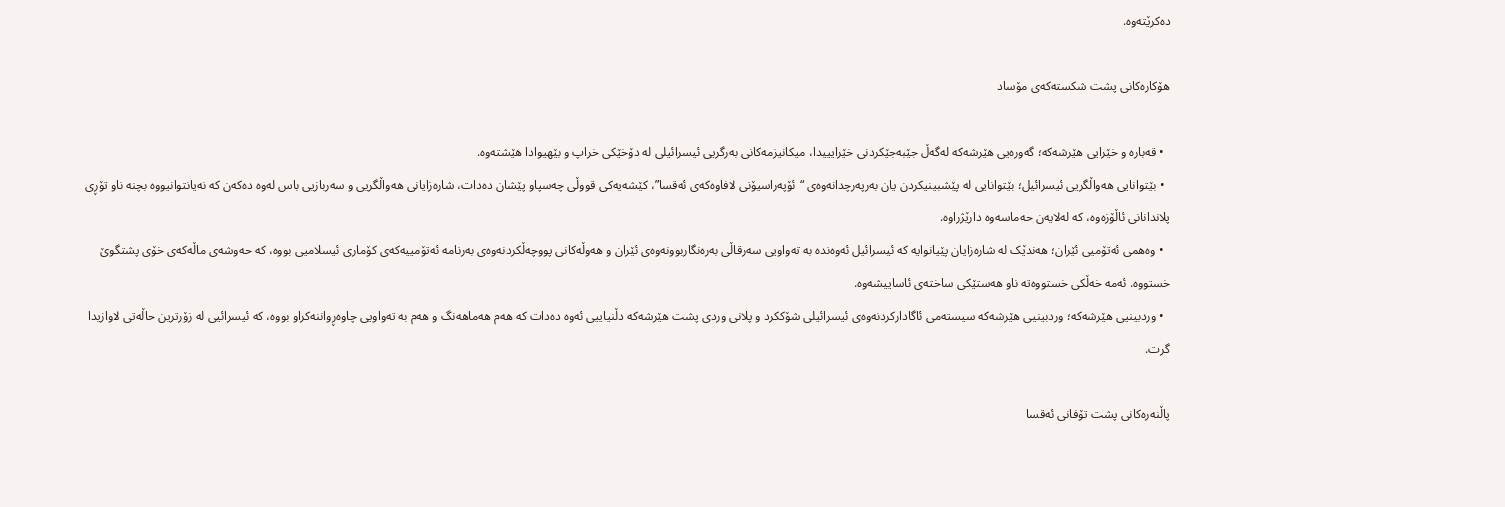دەکرێتەوە.

هۆکارەکانی پشت شکستەکەی مۆساد

  • قەبارە و خێرایی هێرشەکە؛ گەورەیی هێرشەکە لەگەڵ جێبەجێکردنی خێرایییدا، میکانیزمەکانی بەرگریی ئیسرائیلی لە دۆخێکی خراپ و بێهیوادا هێشتەوە.
  • بێتوانایی هەواڵگریی ئیسرائیل؛ بێتوانایی لە پێشبینیکردن یان بەرپەرچدانەوەی “ئۆپەراسیۆنی لافاوەکەی ئەقسا”، کێشەیەکی قووڵی چەسپاو پێشان دەدات، شارەزایانی هەواڵگریی و سەربازیی باس لەوە دەکەن کە نەیانتوانیووە بچنە ناو تۆڕی پلاندانانی ئاڵۆزەوە، کە لەلایەن حەماسەوە دارێژراوە.
  • وەهمی ئەتۆمیی ئێران؛ هەندێک لە شارەزایان پێیانوایە کە ئیسرائیل ئەوەندە بە تەواویی سەرقاڵی بەرەنگاربوونەوەی ئێران و هەوڵەکانی پووچەڵکردنەوەی بەرنامە ئەتۆمییەکەی کۆماری ئیسلامیی بووە، کە حەوشەی ماڵەکەی خۆی پشتگوێ خستووە. ئەمە خەڵکی خستووەتە ناو هەستێکی ساختەی ئاساییشەوە.
  • وردبینیی هێرشەکە؛ وردبینیی هێرشەکە سیستەمی ئاگادارکردنەوەی ئیسرائیلی شۆککرد و پلانی وردی پشت هێرشەکە دڵنیاییی ئەوە دەدات کە هەم هەماهەنگ و هەم بە تەواویی چاوەڕواننەکراو بووە، کە ئیسرائیی لە زۆرترین حاڵەتی لاوازیدا گرت.

پاڵنەرەکانی پشت تۆفانی ئەقسا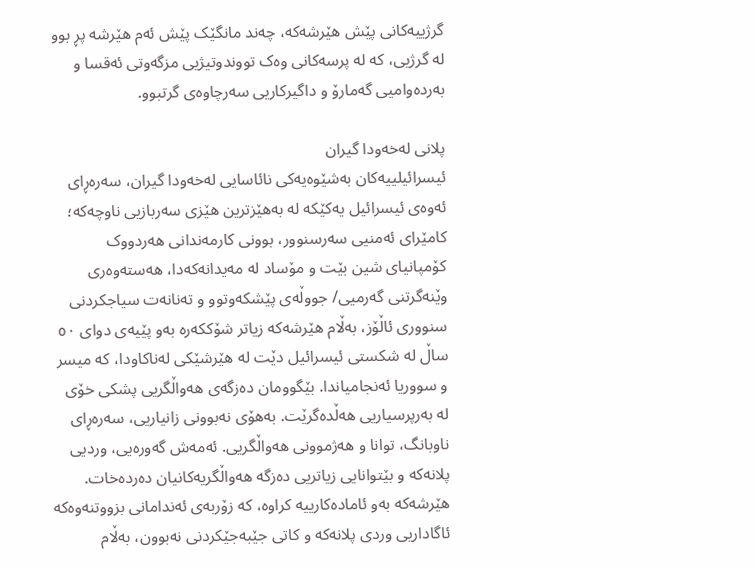گرژییەکانی پێش هێرشەکە، چەند مانگێک پێش ئەم هێرشە پڕ بوو لە گرژیی، کە لە پرسەکانی وەک تووندوتیژیی مزگەوتی ئەقسا و بەردەوامیی گەمارۆ و داگیرکاریی سەرچاوەی گرتبوو.

پلانی لەخەودا گیران
ئیسرائیلییەکان بەشێوەیەکی نائاسایی لەخەودا گیران، سەرەڕای ئەوەی ئیسرائیل یەکێکە لە بەهێزترین هێزی سەربازیی ناوچەکە؛ کامێرای ئەمنیی سەرسنوور، بوونی کارمەندانی هەردووک کۆمپانیای شین بێت و مۆساد لە مەیدانەکەدا، هەستەوەری وێنەگرتنی گەرمیی/ جووڵەی پێشکەوتوو و تەنانەت سیاجکردنی سنووری ئاڵۆز، بەڵام هێرشەکە زیاتر شۆککەرە بەو پێیەی دوای ٥٠ ساڵ لە شکستی ئیسرائیل دێت لە هێرشێکی لەناکاودا، کە میسر و سووریا ئەنجامیاندا. بێگوومان دەزگەی هەواڵگریی پشکی خۆی لە بەرپرسیاریی هەڵدەگرێت. بەهۆی نەبوونی زانیاریی، سەرەڕای ناوبانگ، توانا و هەژموونی هەواڵگریی. ئەمەش گەورەیی، وردیی پلانەکە و بێتوانایی زیاتریی دەزگە هەواڵگریەکانیان دەردەخات. هێرشەکە بەو ئامادەکارییە کراوە، کە زۆربەی ئەندامانی بزووتنەوەکە ئاگاداریی وردی پلانەکە و کاتی جێبەجێکردنی نەبوون، بەڵام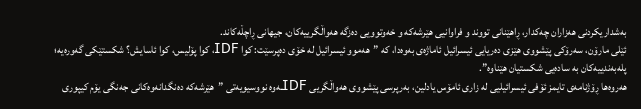بەشداریکردنی هەزاران چەکدار، ڕاهێنانی تووند و فراوانیی هێرشەکە و خەوتوویی دەزگە هەواڵگرییەکان، جیهانی ڕاچڵەکاند.
ئێلی مارۆن، سەرۆکی پێشووی هێزی دەریایی ئیسرائیل ئاماژەی بەوەدا، کە ”هەموو ئیسرائیل لە خۆی دەپرسێت: کوا IDF، کوا پۆلیس، کوا ئاسایش؟ شکستێکی گەورەیە؛ پلەبەندییەکان بە سادەیی شکستیان هێناوە”.
هەروەها ڕۆژنامەی تایمز ئۆفی ئیسرائیلیی لە زاری ئامۆس یادلین، بەرپرسی پێشووی هەواڵگریی IDFـەوە نووسیویەتی ”هێرشەکە دەنگدانەوەکانی جەنگی یۆم کیپوری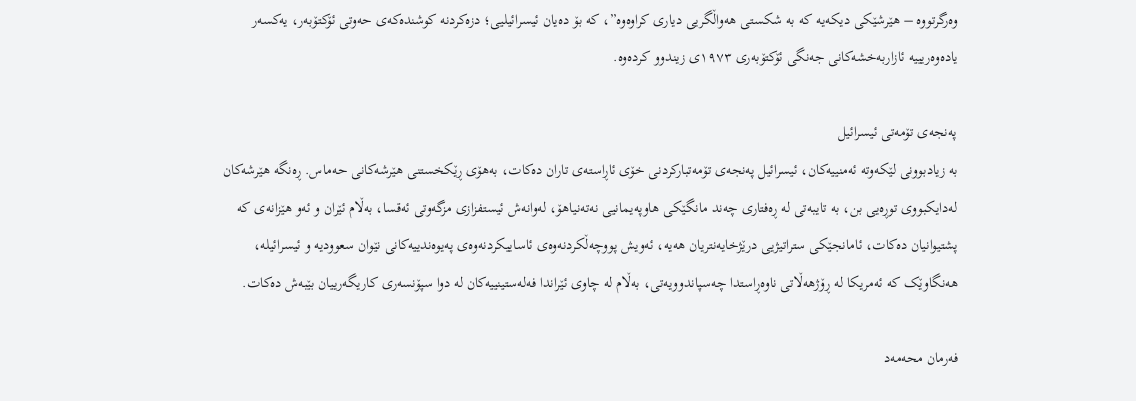وەرگرتووە – هێرشێکی دیکەیە کە بە شکستی هەواڵگریی دیاری کراوەوە”، کە بۆ دەیان ئیسرائیلیی؛ دزەکردنە کوشندەکەی حەوتی ئۆکتۆبەر، یەکسەر یادەوەریییە ئازاربەخشەکانی جەنگی ئۆکتۆبەری ١٩٧٣ی زیندوو کردەوە.

پەنجەی تۆمەتی ئیسرائیل
بە زیادبوونی لێکەوتە ئەمنییەکان، ئیسرائیل پەنجەی تۆمەتبارکردنی خۆی ئاڕاستەی تاران دەکات، بەهۆی ڕێکخستنی هێرشەکانی حەماس. ڕەنگە هێرشەکان لەدایکبووی توڕەیی بن، بە تایبەتی لە ڕەفتاری چەند مانگێکی هاوپەیمانیی نەتەنیاهۆ، لەوانەش ئیستفزازی مزگەوتی ئەقسا، بەڵام ئێران و ئەو هێزانەی کە پشتیوانیان دەکات، ئامانجێکی ستراتیژیی درێژخایەنتریان هەیە، ئەویش پووچەڵکردنەوەی ئاساییکردنەوەی پەیوەندییەکانی نێوان سعوودیە و ئیسرائیلە، هەنگاوێک کە ئەمریکا لە ڕۆژهەڵاتی ناوەڕاستدا چەسپاندوویەتی، بەڵام لە چاوی ئێراندا فەلەستینییەکان لە دوا سپۆنسەری کاریگەرییان بێبەش دەکات.

فەرمان محەمەد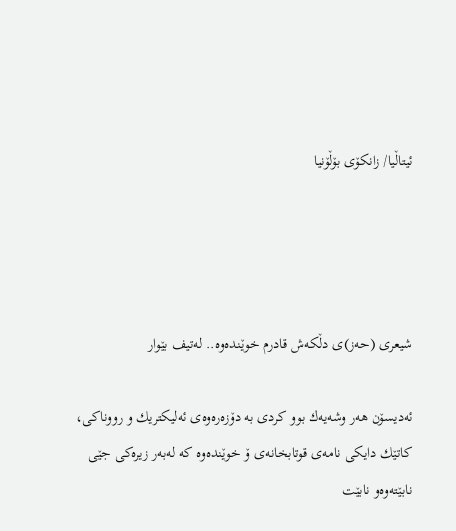ئیتاڵیا/ زانکۆی بۆڵۆنیا




شیعری (حەز)ی دڵکەش قادرم خوێندەوە.. لەتیف بێوار

ئەدیسۆن هەر وشەیەك بوو کردی بە دۆزەرەوەی ئەلیکتریك و رووناکی، کاتێك دایکی نامەی قوتابخانەی ۆ خوێندەوە کە لەبەر زیرەکی جێی نابێتەوەو نابێت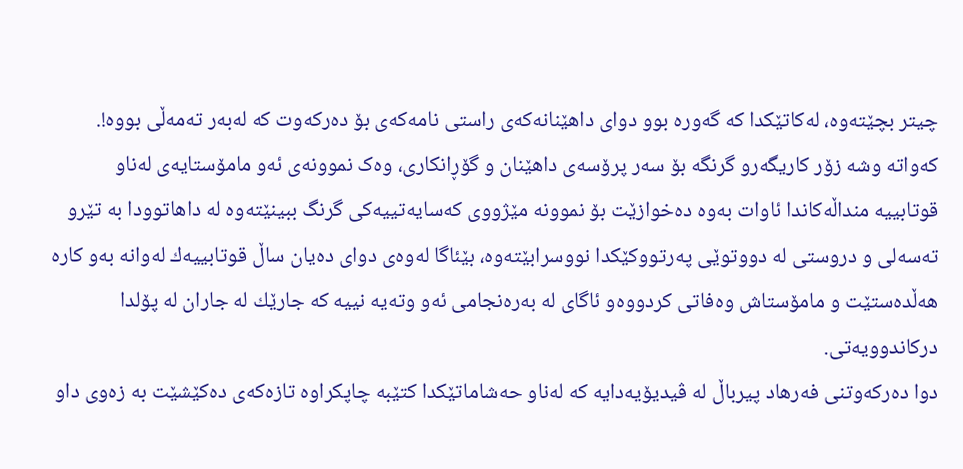چیتر بچێتەوە، لەکاتێکدا کە گەورە بوو دوای داهێنانەکەی راستی نامەکەی بۆ دەرکەوت کە لەبەر تەمەڵی بووە!.
کەواتە وشە زۆر کاریگەرو گرنگە بۆ سەر پرۆسەی داهێنان و گۆڕانکاری، وەک نموونەی ئەو مامۆستایەی لەناو قوتابییە منداڵەکاندا ئاوات بەوە دەخوازێت بۆ نموونە مێژووی کەسایەتییەكی گرنگ ببینێتەوە لە داهاتوودا بە تێرو تەسەلی و دروستی لە دووتوێی پەرتووکێکدا نووسرابێتەوە، بێئاگا لەوەی دوای دەیان ساڵ قوتابییەك لەوانە بەو کارە هەڵدەستێت و مامۆستاش وەفاتی کردووەو ئاگای لە بەرەنجامی ئەو وتەیە نییە کە جارێك لە جاران لە پۆلدا درکاندوویەتی.
دوا دەرکەوتنی فەرهاد پیرباڵ لە ڤیدیۆیەدایە کە لەناو حەشاماتێکدا کتێبە چاپکراوە تازەکەی دەکێشێت بە زەوی داو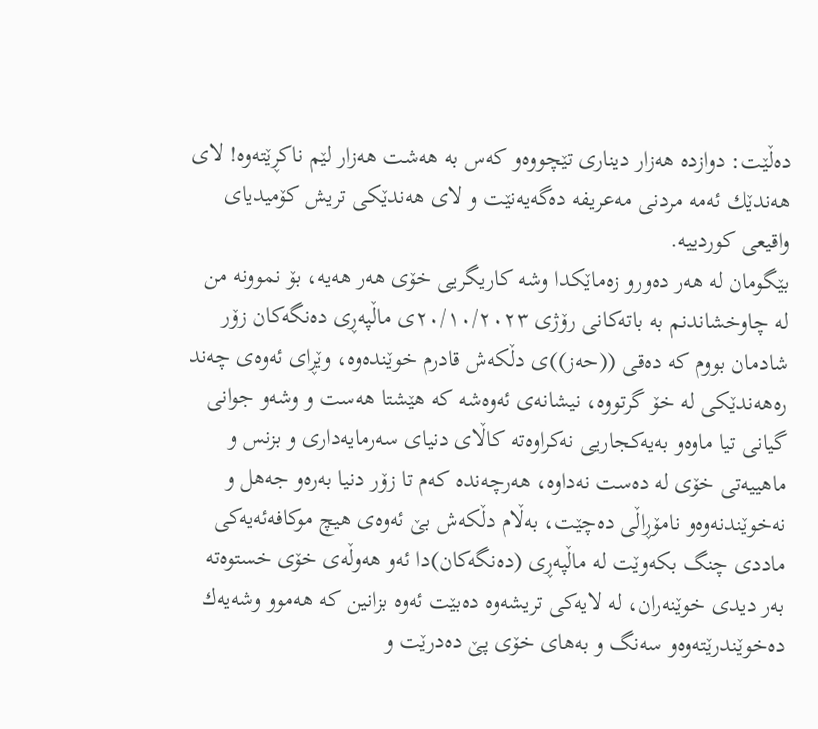دەڵێت: دوازدە هەزار دیناری تێچووەو کەس بە هەشت هەزار لێم ناکڕێتەوە! لای هەندێك ئەمە مردنی مەعریفە دەگەیەنێت و لای هەندێکی تریش کۆمیدیای واقیعی کوردییە.
بێگومان لە هەر دەورو زەماێکدا وشە کاریگریی خۆی هەر هەیە، بۆ نموونە من لە چاوخشاندنم بە باتەکانی رۆژی ٢٠/١٠/٢٠٢٣ی ماڵپەڕی دەنگەکان زۆر شادمان بووم کە دەقی ((حەز))ی دڵکەش قادرم خوێندەوە، وێڕای ئەوەی چەند رەهەندێکی لە خۆ گرتووە، نیشانەی ئەوەشە کە هێشتا هەست و وشەو جوانی گیانی تیا ماوەو بەیەکجاریی نەکراوەتە کاڵای دنیای سەرمایەداری و بزنس و ماهییەتی خۆی لە دەست نەداوە، هەرچەندە کەم تا زۆر دنیا بەرەو جەهل و نەخوێندنەوەو نامۆڕاڵی دەچێت، بەڵام دڵکەش بێ ئەوەی هیچ موکافەئەیەکی ماددی چنگ بکەوێت لە ماڵپەڕی (دەنگەکان)دا ئەو هەوڵەی خۆی خستوەتە بەر دیدی خوێنەران، لە لایەکی تریشەوە دەبێت ئەوە بزانین کە هەموو وشەیەك دەخوێندرێتەوەو سەنگ و بەهای خۆی پێ دەدرێت و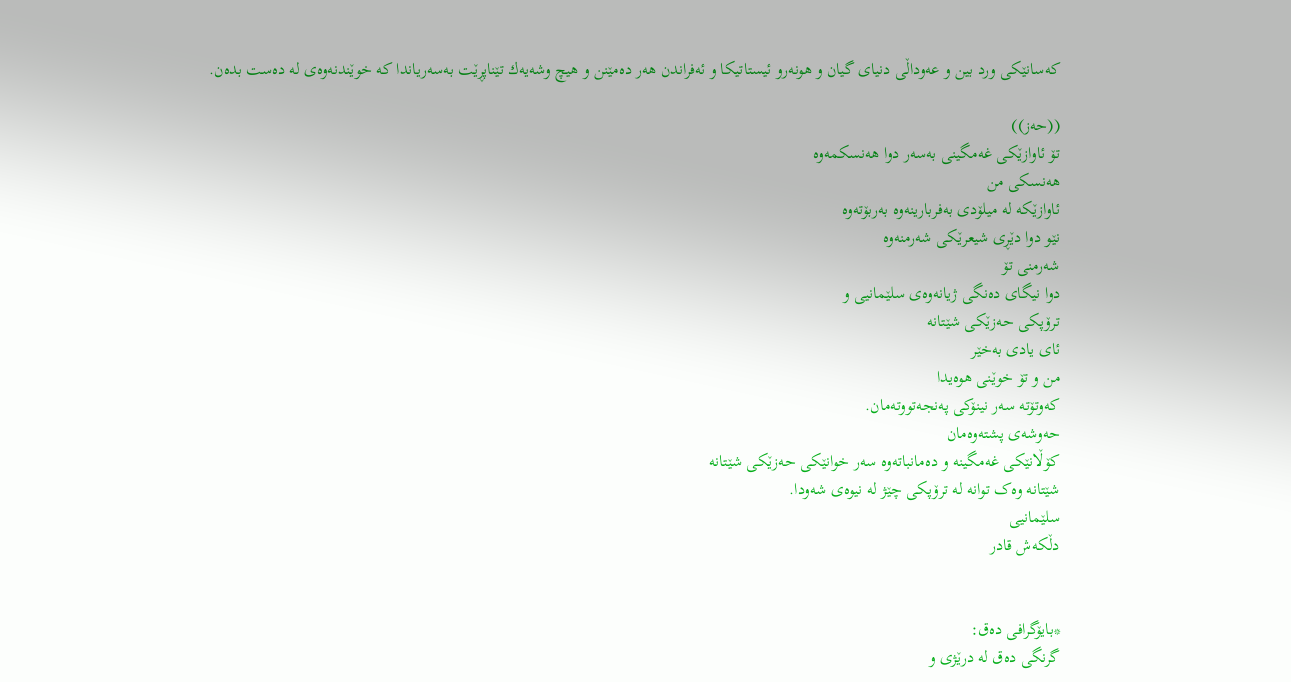کەسانێکی ورد بین و عەوداڵی دنیای گیان و هونەرو ئیستاتیکا و ئەفراندن هەر دەمێنن و هیچ وشەیەك تێناپڕێت بەسەریاندا کە خوێندنەوەی لە دەست بدەن.

((حەز))
تۆ ئاوازێکی غەمگینی بەسەر دوا هەنسکمەوە
هەنسکی من
ئاوازێکە لە میلۆدی بەفربارینەوە بەربۆتەوە
نێو دوا دێڕی شیعرێکی شەرمنەوە
شەرمنی تۆ
دوا نیگای دەنگی ژیانەوەی سلێمانیی و
ترۆپکی حەزێکی شێتانە
ئای یادی بەخێر
من و تۆ خوێنی هوەیدا
کەوتۆتە سەر نینۆکی پەنجەتووتەمان.
حەوشەی پشتەوەمان
کۆڵانێکی غەمگینە و دەمانباتەوە سەر خوانێکی حەزێکی شێتانە
شێتانە وەک توانە لە ترۆپکی چێژ لە نیوەی شەودا.
سلێمانیی
دڵکەش قادر


*بایۆگرافی دەق:
گرنگی دەق لە درێژی و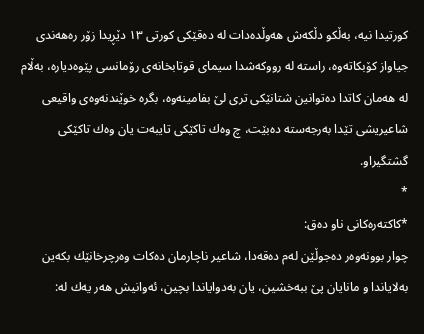کورتیدا نیە، بەڵکو دڵکەش هەوڵدەدات لە دەقێکی کورتی ١٣ دێڕیدا زۆر رەهەندی جیاواز کۆبکاتەوە، راستە لە رووکەشدا سیمای قوتابخانەی رۆمانسی پێوەدیارە، بەڵام لە هەمان کاتدا دەتوانین شتانێكی تری لێ بفامینەوە، بگرە خوێندنەوەی واقیعی شاعیریشی تێدا بەرجەستە دەبێت، چ وەك تاکێکی تایبەت یان وەك تاکێکی گشتگیراو.
*
*کاکتەرەکانی ناو دەق:
چوار بوونەوەر دەجوڵێن لەم دەقەدا، شاعیر ناچارمان دەکات وەرچرخانێك بکەین بەلایاندا و مانایان پێ ببەخشین، یان بەدوایاندا بچین، ئەوانیش هەر یەك لە: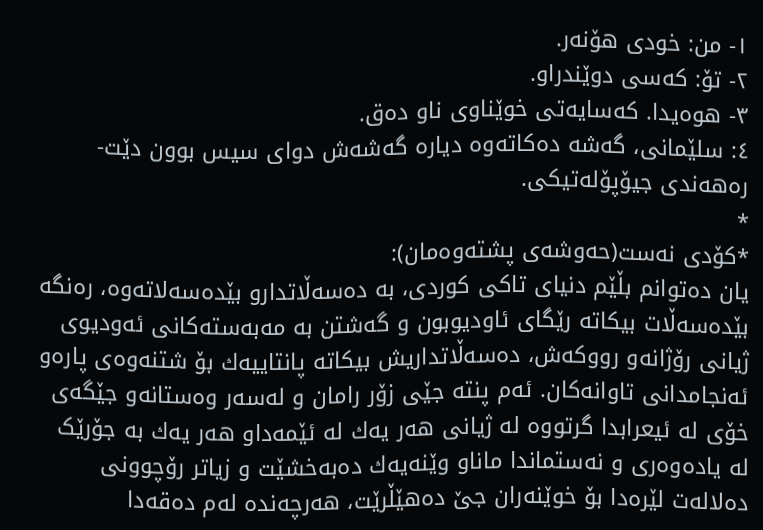١- من: خودی هۆنەر.
٢- تۆ: کەسی دوێندراو.
٣- هوەیدا. کەسایەتی خوێناوی ناو دەق.
٤: سلێمانی، گەشە دەکاتەوە دیارە گەشەش دوای سیس بوون دێت- رەهەندی جیۆپۆلەتیکی.
*
*کۆدی نەست(حەوشەی پشتەوەمان):
یان دەتوانم بڵێم دنیای تاکی کوردی، بە دەسەڵاتدارو بێدەسەلاتەوە، رەنگە بێدەسەڵات بیکاتە رێگای ئاودیوبون و گەشتن بە مەبەستەکانی ئەودیوی ژیانی رۆژانەو رووکەش، دەسەڵاتداریش بیکاتە پانتاییەك بۆ شتنەوەی پارەو ئەنجامدانی تاوانەکان. ئەم پنتە جێی زۆر رامان و لەسەر وەستانەو جێگەی خۆی لە ئیعرابدا گرتووە لە ژیانی هەر یەك لە ئێمەداو هەر یەك بە جۆرێک لە یادەوەری و نەستماندا ماناو وێنەیەك دەبەخشێت و زیاتر رۆچوونی دەلالەت لێرەدا بۆ خوێنەران جێ دەهێڵرێت، هەرچەندە لەم دەقەدا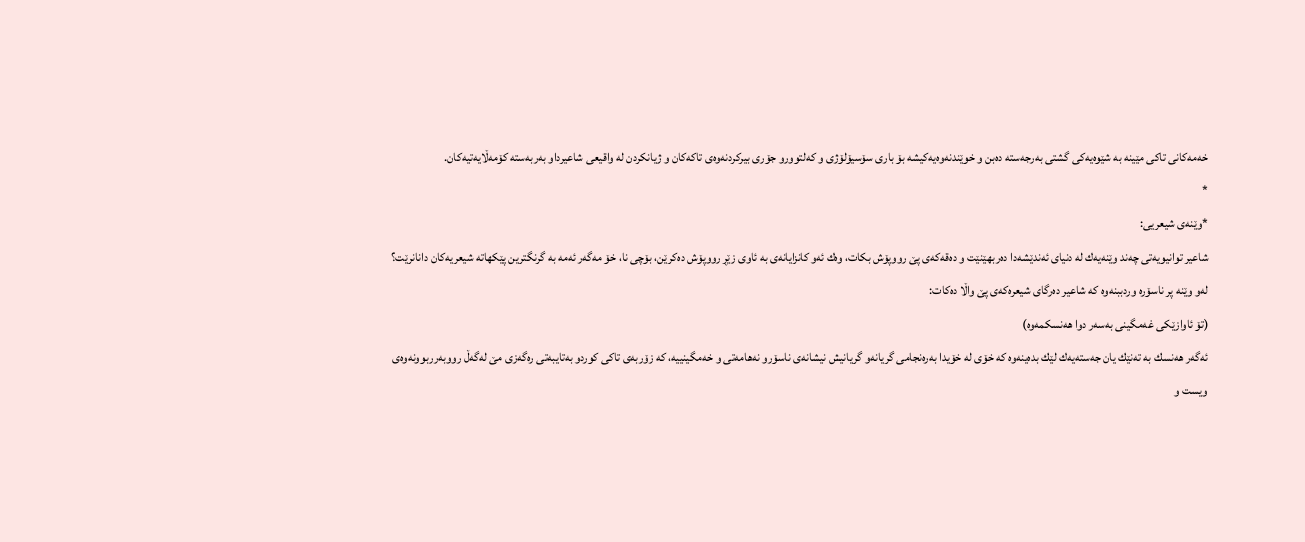خەمەکانی تاکی مێینە بە شێوەیەکی گشتی بەرجەستە دەبن و خوێندنەوەیەکیشە بۆ باری سۆسیۆلۆژی و کەلتوورو جۆری بیرکردنەوەی تاکەکان و ژیانکردن لە واقیعی شاعیرداو بەربەستە کۆمەڵایەتیەکان.
*
*وێنەی شیعریی:
شاعیر توانیویەتی چەند وێنەیەك لە دنیای ئەندێشەدا دەربهێنێت و دەقەکەی پێ رووپۆش بکات، وەك ئەو کانزایانەی بە ئاوی زێڕ رووپۆش دەکرێن، بۆچی نا، خۆ مەگەر ئەمە بە گرنگترین پێکهاتە شیعریەکان دانانرێت؟
لەو وێنە پر ناسۆرە وردببنەوە کە شاعیر دەرگای شیعرەکەی پێ واڵا دەکات:
(تۆ ئاوازێکی غەمگینی بەسەر دوا هەنسکمەوە)
ئەگەر هەنسك بە تەنێك یان جەستەیەك لێك بدەینەوە کە خۆی لە خۆیدا بەرەنجامی گریانەو گریانیش نیشانەی ناسۆرو نەهامەتی و خەمگینییە، کە زۆربەی تاکی کوردو بەتایبەتی رەگەزی مێ لەگەڵ رووبەرربوونەوەی ویست و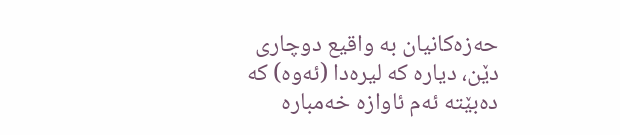حەزەکانیان بە واقیع دوچاری دێن، دیارە کە لیرەدا (ئەوە) کە دەبێتە ئەم ئاوازە خەمبارە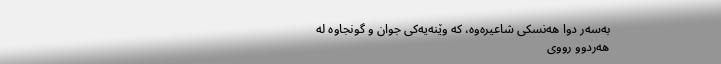بەسەر دوا هەنسکی شاعیرەوە، کە وێنەیەکی جوان و گونجاوە لە هەردوو رووی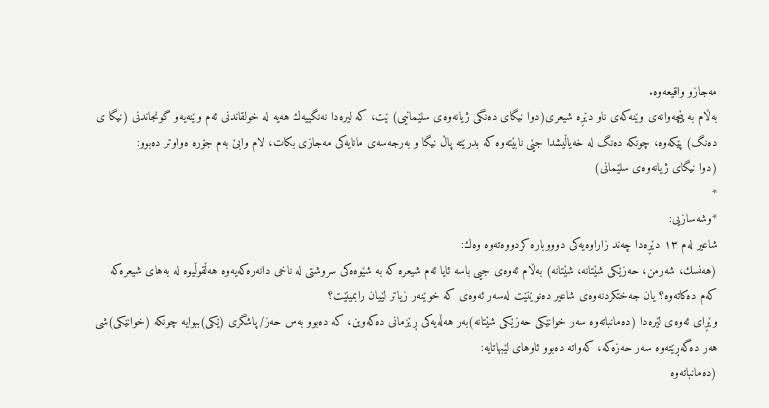مەجازو واقیعەوە.
بەڵام بە پێچەوانەی وێنەکەی ناو دێڕە شیعری(دوا نیگای دەنگی ژیانەوەی سلێمانیی) ێت، کە لیرەدا نەنگییەك هەیە لە خولقاندنی ئەم وێنەیەو گونجاندنی (نیگا ی دەنگ) پێکەوە، چونکە دەنگ لە خەیاڵیشدا جێی نابێتەوە کە بدرێتە پاڵ نیگا و بەرجەسەی مانایەکی مەجازی بکات، لام وابێ بەم جۆرە ەواوتر دەبوو:
(دوا نیگای ژیانەوەی سلێمانی)
*
*وشەسازیی:
شاعیر لەم ١٣ دێڕەدا چەند زاراوەیەکی دوووبارە کردووەتەوە وەك:
(هەنسك، شەرمن، حەزێکی شێتانە، شێتانە) بەڵام ئەوەی جیی باسە ئایا ئەم شیعرە کە بە شێوەەکی سروشتی لە ناخی دانەرەکەیەوە هەڵقوڵیوە لە بەهای شیعرەکە کەم دەکاتەوە؟ یان جەختکردنەوەی شاعیر دەنوێنێت لەسەر ئەوەی کە خوێنەر زیاتر لێیان رابمینێت؟
وێڕای ئەوەی لێرەدا (دەمانباتەوە سەر خوانێکی حەزێکی شێتانە)بەر هەڵەیەکی ڕێزمانی دەکەوین، کە دەبوو بەس حەز/ پاشگری (ێکی)ببوایە چونکە (خوانێکی)شی هەر دەگەڕێتەوە سەر حەزەکە، کەواتە دەبوو ئاوهای لێبهاتایە:
(دەمانباتەوە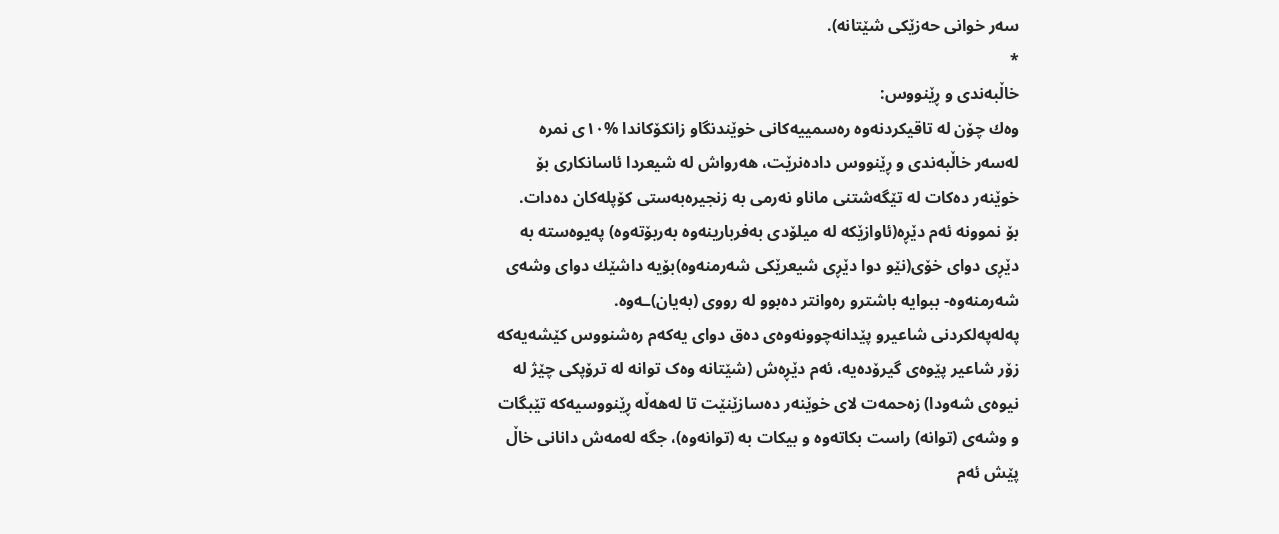سەر خوانی حەزێکی شێتانە).
*
خاڵبەندی و ڕێنووس:
وەك چۆن لە تاقیکردنەوە رەسمییەکانی خوێندنگاو زانکۆکاندا %١٠ی نمرە لەسەر خاڵبەندی و ڕێنووس دادەنرێت، هەرواش لە شیعردا ئاسانکاری بۆ خوێنەر دەکات لە تێگەشتنی ماناو نەرمی بە زنجیرەبەستی کۆپلەکان دەدات.
بۆ نموونە ئەم دێڕە(ئاوازێکە لە میلۆدی بەفربارینەوە بەربۆتەوە) پەیوەستە بە دێڕی دوای خۆی(نێو دوا دێڕی شیعرێکی شەرمنەوە)بۆیە داشێك دوای وشەی شەرمنەوە- ببوایە باشترو رەوانتر دەبوو لە رووی (بەیان)ـەوە.
پەلەپەلکردنی شاعیرو پێدانەچوونەوەی دەق دوای یەکەم رەشنووس کێشەیەکە زۆر شاعیر پێوەی گیرۆدەیە، ئەم دێڕەش (شێتانە وەک توانە لە ترۆپکی چێژ لە نیوەی شەودا) زەحمەت لای خوێنەر دەسازێنێت تا لەهەڵە ڕێنووسیەکە تێبگات و وشەی (توانە) راست بکاتەوە و بیکات بە (توانەوە)، جگە لەمەش دانانی خاڵ پێش ئەم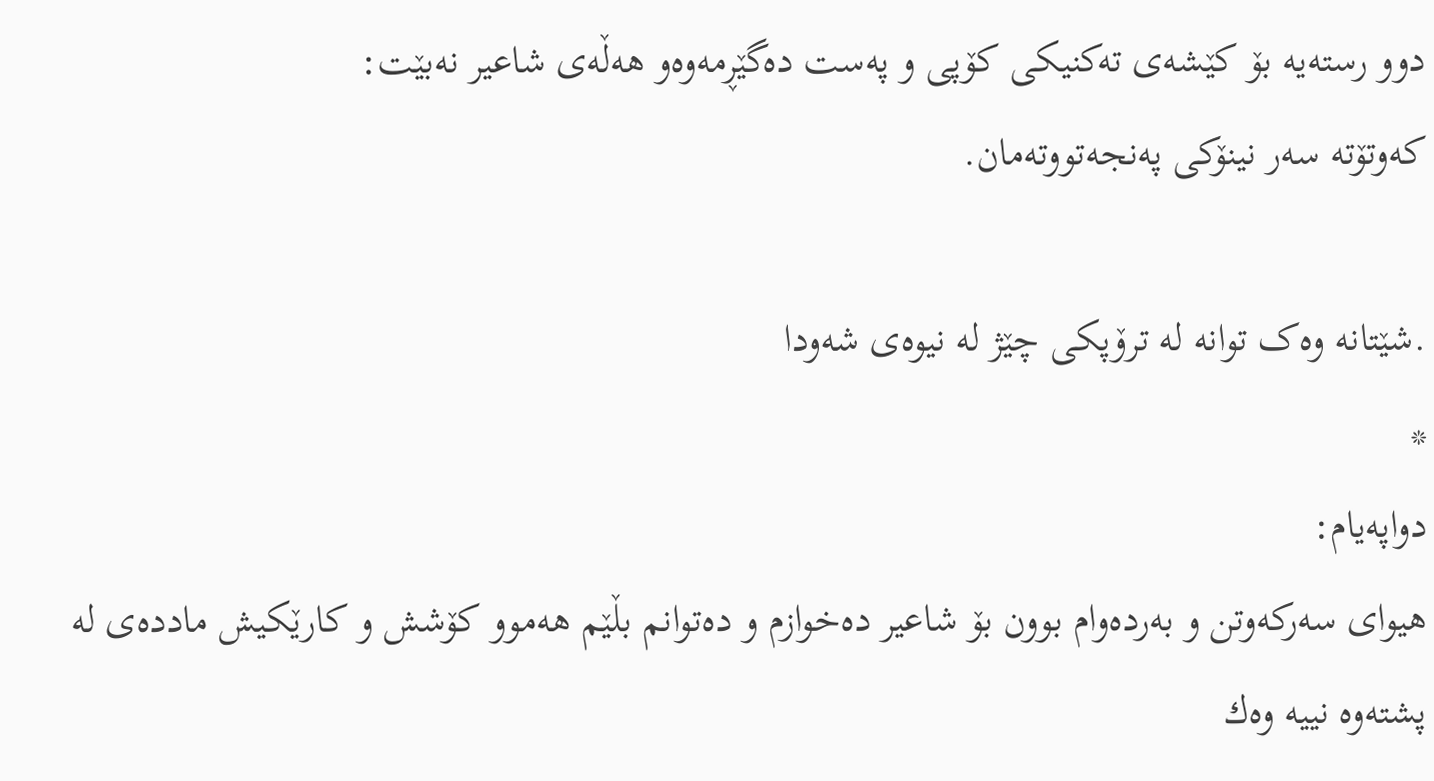دوو رستەیە بۆ کێشەی تەکنیکی کۆپی و پەست دەگێڕمەوەو هەڵەی شاعیر نەبێت:
کەوتۆتە سەر نینۆکی پەنجەتووتەمان.

.شێتانە وەک توانە لە ترۆپکی چێژ لە نیوەی شەودا
*
دواپەیام:
هیوای سەرکەوتن و بەردەوام بوون بۆ شاعیر دەخوازم و دەتوانم بڵێم هەموو کۆشش و کارێکیش ماددەی لە پشتەوە نییە وەك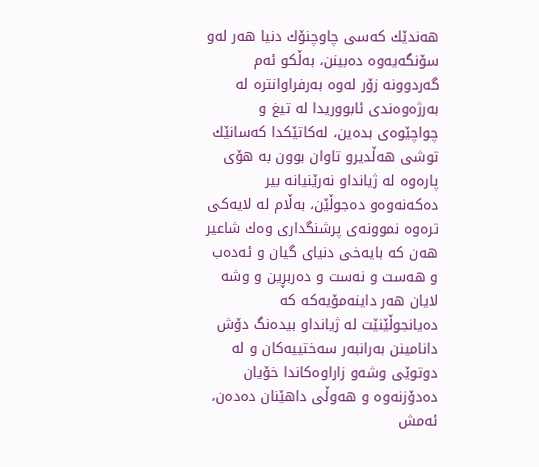هەندێك کەسی چاوچنۆك دنیا هەر لەو سۆنگەیەوە دەبینن، بەڵکو ئەم گەردوونە زۆر لەوە بەرفراوانترە لە بەرژەوەندی ئابووریدا لە تیغ و چواچێوەی بدەین، لەکاتێکدا کەسانێك توشی هەڵدیرو تاوان بوون بە هۆی پارەوە لە ژیانداو نەرێنیانە بیر دەکەنەوەو دەجوڵێن، بەڵام لە لایەکی ترەوە نموونەی پرشنگداری وەك شاعیر هەن کە بایەخی دنیای گیان و ئەدەب و هەست و نەست و دەربڕین و وشە لایان هەر داینەمۆیەکە کە دەیانجوڵێنێت لە ژیانداو بیدەنگ دۆش دانامینن بەرانبەر سەختییەکان و لە دوتوێی وشەو زاراوەکاندا خۆیان دەدۆزنەوە و هەوڵی داهێنان دەدەن، ئەمش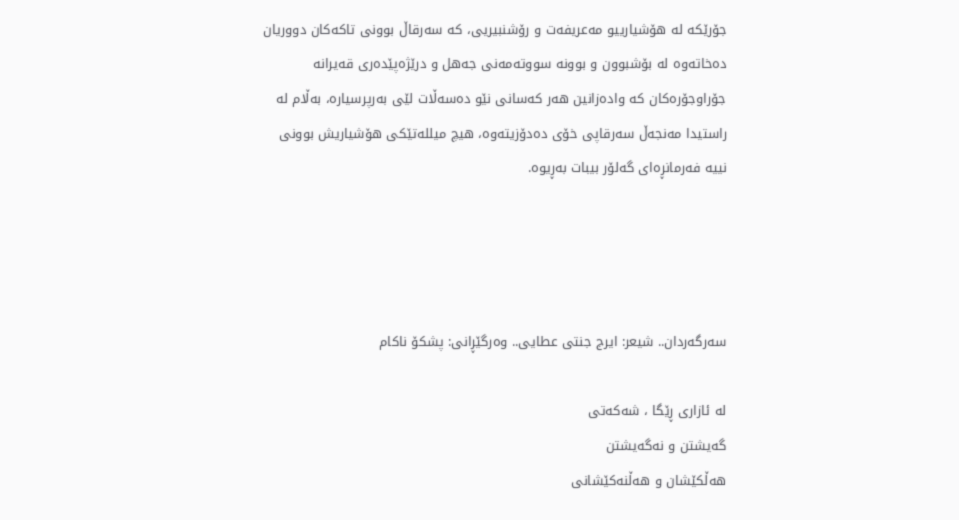جۆرێکە لە هۆشیارییو مەعریفەت و رۆشنبیریی، کە سەرقاڵ بوونی تاکەکان دووریان دەخاتەوە لە بۆشبوون و بوونە سووتەمەنی جەهل و درێژەپێدەری قەیرانە جۆراوجۆرەکان کە وادەزانین هەر کەسانی نێو دەسەڵات لێی بەرپرسیارە، بەڵام لە راستیدا مەنجەڵ سەرقاپی خۆی دەدۆزیتەوە، هیچ میللەتێکی هۆشیاریش بوونی نییە فەرمانڕەای گەلۆر بیبات بەڕیوە.




سەرگەردان.. شيعر: ایرج جنتی عطایی.. وەرگێڕانی: پشکۆ ناکام

لە ئازاری ڕێگا ، شەکەتی
گەیشتن و نەگەیشتن
هەڵکێشان و هەڵنەکێشانی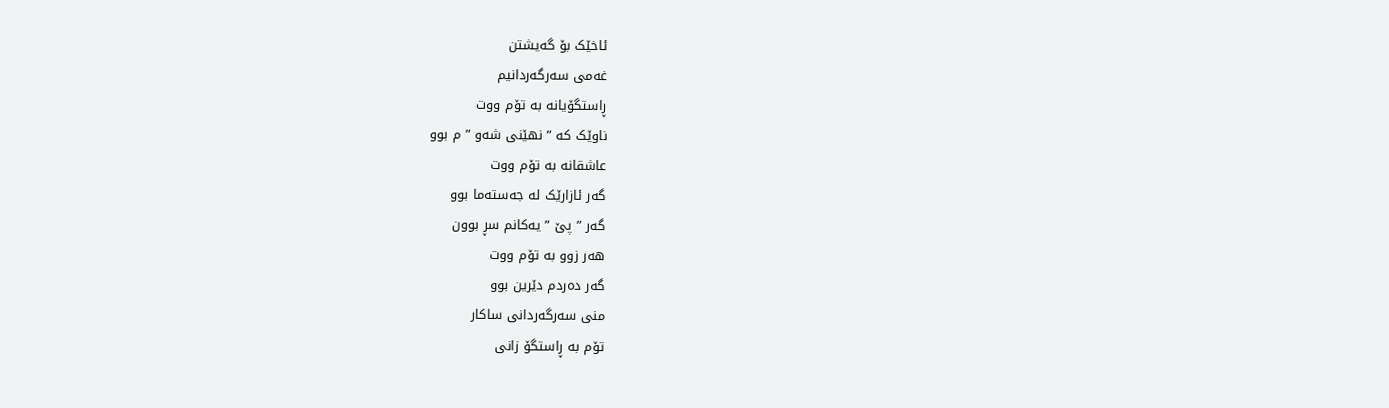ئاخێک بۆ گەیشتن
غەمی سەرگەردانیم
ڕاستگۆیانە بە تۆم ووت
ناوێک کە ” نهێنی شەو ” م بوو
عاشقانە بە تۆم ووت
گەر ئازارێک لە جەستەما بوو
گەر ” پێ ” یەکانم سڕ بوون
هەر زوو بە تۆم ووت
گەر دەردم دێرین بوو
منی سەرگەردانی ساکار
تۆم بە ڕاستگۆ زانی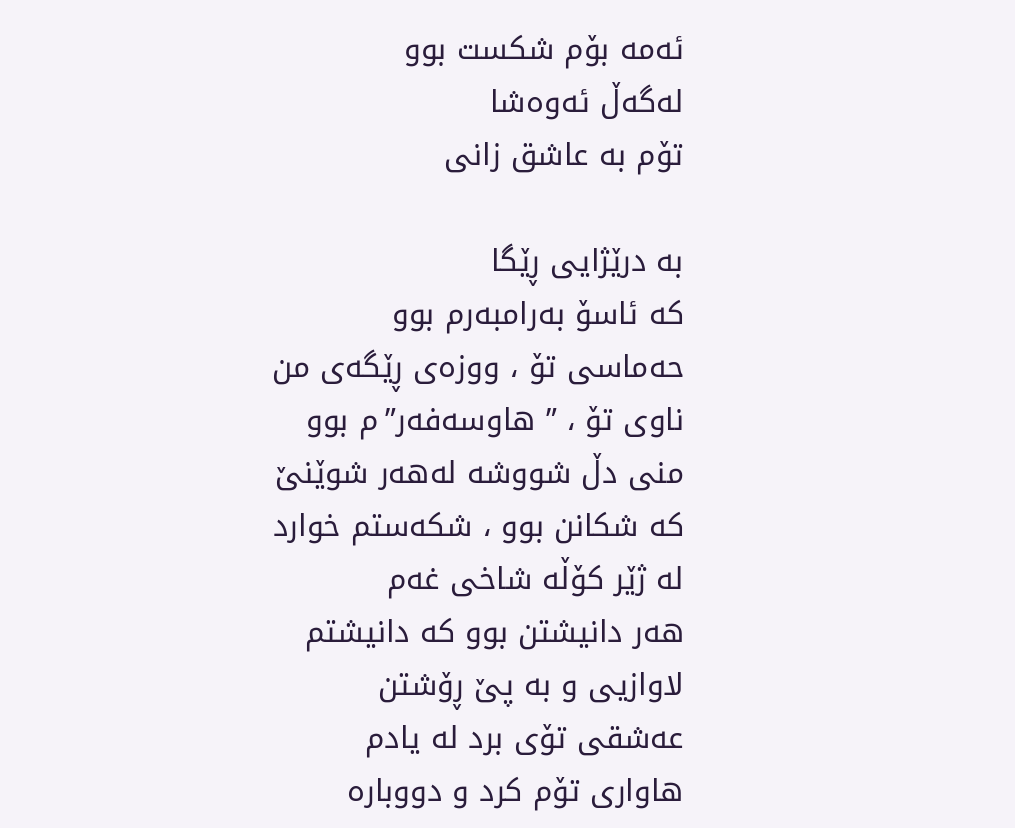ئەمە بۆم شکست بوو
لەگەڵ ئەوەشا
تۆم بە عاشق زانی

بە درێژایی ڕێگا
كە ئاسۆ بەرامبەرم بوو
حەماسی تۆ ، ووزەی ڕێگەی من
ناوی تۆ ، ” هاوسەفەر”م بوو
منی دڵ شووشە لەهەر شوێنێ
كە شکانن بوو ، شکەستم خوارد
لە ژێر کۆڵە شاخی غەم
هەر دانیشتن بوو کە دانیشتم
لاوازیی و بە پێ ڕۆشتن
عەشقی تۆی برد لە یادم
هاواری تۆم کرد و دووبارە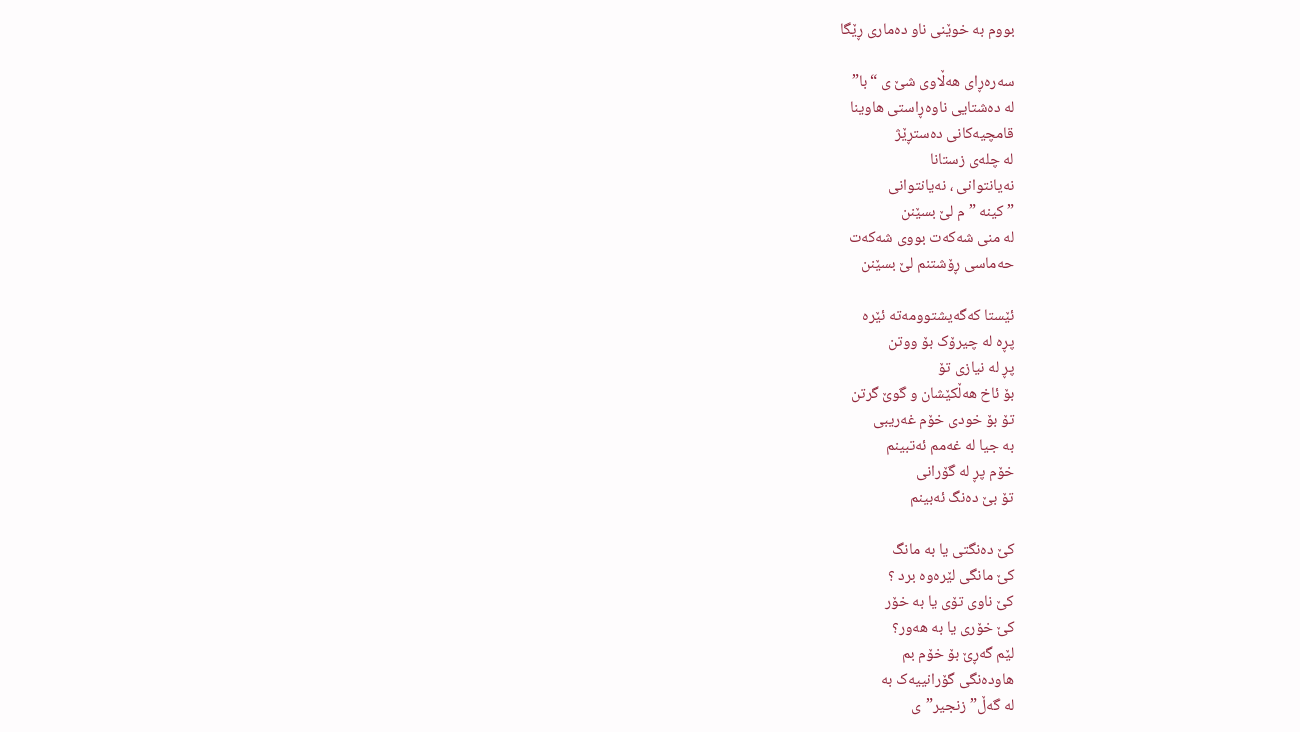بووم بە خوێنی ناو دەماری ڕێگا

سەرەڕای هەڵاوی شێ ی “با”
لە دەشتایی ناوەڕاستی هاوینا
قامچیەکانی دەستڕێژ
لە چلەی زستانا
نەیانتوانی ، نەیانتوانی
” کینە ” م لێ بسێنن
لە منی شەکەت بووی شەکەت
حەماسی ڕۆشتنم لێ بسێنن

ئێستا کەگەیشتوومەتە ئێرە
پڕە لە چیرۆک بۆ ووتن
پڕ لە نیازی تۆ
بۆ ئاخ هەڵکێشان و گوێ گرتن
تۆ بۆ خودی خۆم غەریبی
بە جیا لە غەمم ئەتبینم
خۆم پڕ لە گۆرانی
تۆ بێ دەنگ ئەبینم

كێ دەنگتی یا بە مانگ
کێ مانگی لێرەوە برد ؟
كێ ناوی تۆی یا بە خۆر
كێ خۆری یا بە هەور؟
لێم گەڕێ بۆ خۆم بم
هاودەنگی گۆرانییەک بە
لە گەڵ” زنجیر”ی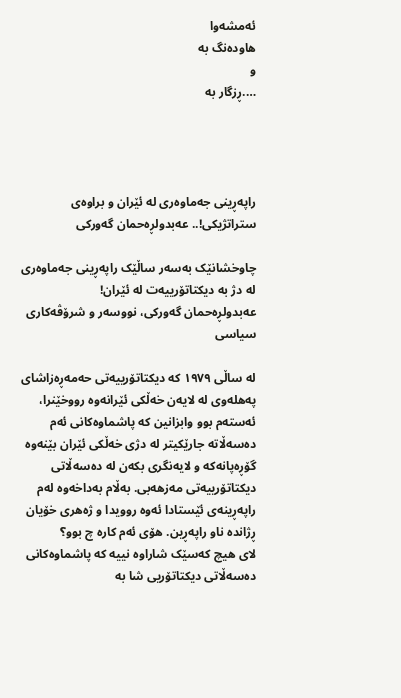ئەمشەوا
هاودەنگ بە
و
….ڕزگار بە




راپەڕینی جەماوەری لە ئێران و براوەی ستراتژیکی!.. عەبدولڕەحمان گەورکی

چاوخشانێک بەسەر ساڵێک راپەڕینی جەماوەری لە دژ بە دیکتاتۆرییەت لە ئێران!
عەبدولڕەحمان گەورکی، نووسەر و شرۆڤەکاری سیاسی

لە ساڵی ١٩٧٩ کە دیکتاتۆرییەتی حەمەڕەزاشای پەهلەوی لە لایەن خەڵکی ئێرانەوە رووخێنرا، ئەستەم بوو وابزانین کە پاشماوەکانی ئەم دەسەڵاتە جارێکیتر لە دژی خەڵکی ئێران بێنەوە گۆڕەپانەکە و لایەنگری بکەن لە دەسەڵاتی دیکتاتۆرییەتی مەزهەبی. بەڵام بەداخەوە لەم راپەڕینەی ئێستادا ئەوە روویدا و ژەهری خۆیان ڕژاندە ناو راپەڕین. هۆی ئەم کارە چ بوو؟
لای هیچ کەسێک شاراوە نییە کە پاشماوەکانی دەسەڵاتی دیکتاتۆریی شا بە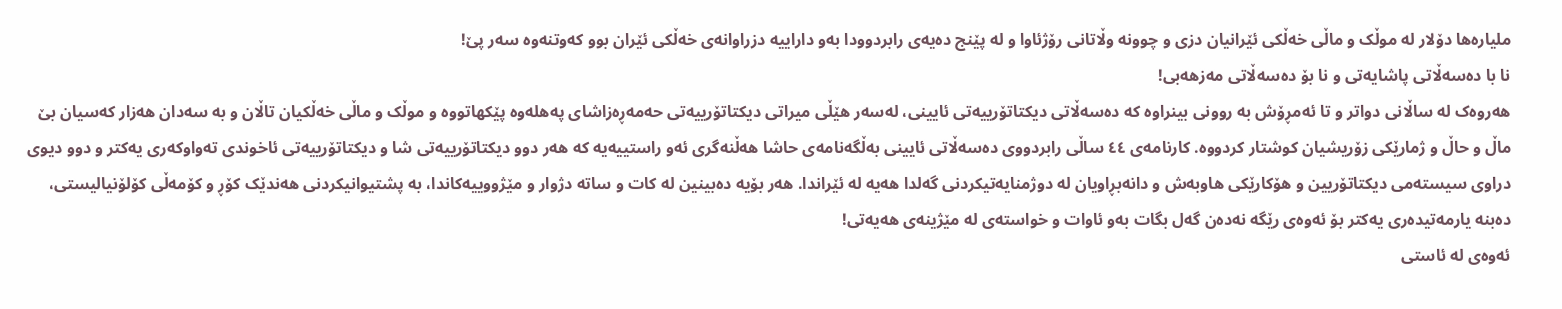ملیارەها دۆلار لە موڵک و ماڵی خەڵکی ئێرانیان دزی و چوونە وڵاتانی رۆژئاوا و لە پێنج دەیەی رابردوودا بەو داراییە دزراوانەی خەڵکی ئێران بوو کەوتنەوە سەر پێ!
نا با دەسەڵاتی پاشایەتی و نا بۆ دەسەڵاتی مەزهەبی!
هەروەک لە ساڵانی دواتر و تا ئەمڕۆش بە روونی بینراوە کە دەسەڵاتی دیکتاتۆرییەتی ئایینی، لەسەر هێڵی میراتی دیکتاتۆرییەتی حەمەڕەزاشای پەهلەوە پێکهاتووە و موڵک و ماڵی خەڵکیان تاڵان و بە سەدان هەزار کەسیان بێ ماڵ و حاڵ و ژمارێکی زۆریشیان کوشتار کردووە. کارنامەی ٤٤ ساڵی رابردووی دەسەڵاتی ئایینی بەڵگەنامەی حاشا هەڵنەگری ئەو راستییەیە کە هەر دوو دیکتاتۆرییەتی شا و دیکتاتۆرییەتی ئاخوندی تەواوکەری یەکتر و دوو دیوی دراوی سیستەمی دیکتاتۆریین و هۆکارێکی هاوبەش و دانەبڕاویان لە دوژمنایەتیکردنی گەلدا هەیە لە ئێراندا. هەر بۆیە دەبینین لە کات و ساتە دژوار و مێژووییەکاندا، بە پشتیوانیکردنی هەندێک کۆڕ و کۆمەڵی کۆلۆنیالیستی، دەبنە یارمەتیدەری یەکتر بۆ ئەوەی رێگە نەدەن گەل بگات بەو ئاوات و خواستەی لە مێژینەی هەیەتی!
ئەوەی لە ئاستی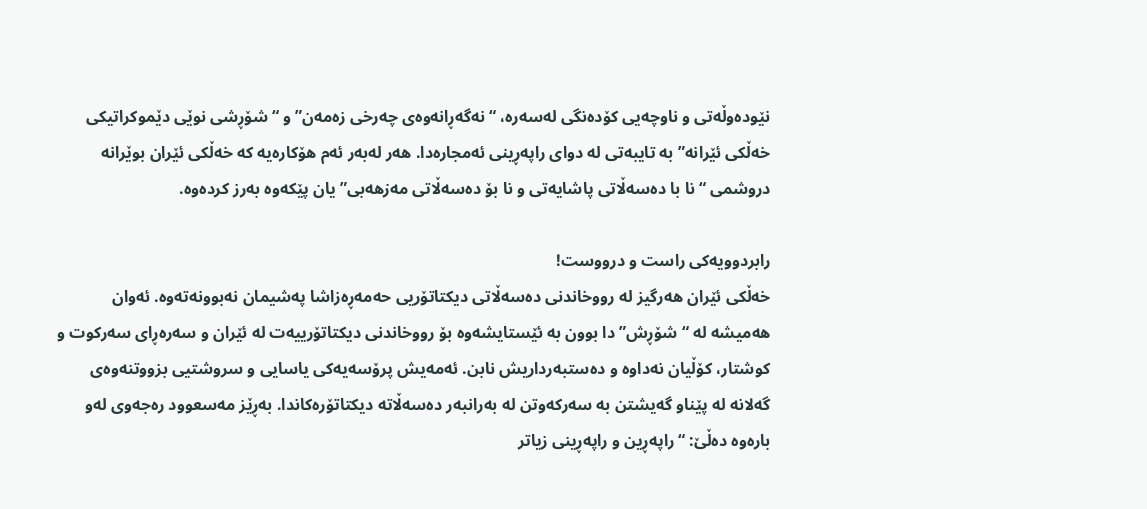نێودەوڵەتی و ناوچەیی کۆدەنگی لەسەرە، “نەگەڕانەوەی چەرخی زەمەن” و “شۆڕشی نوێی دێموکراتیکی خەڵکی ئێرانە” بە تایبەتی لە دوای راپەڕینی ئەمجارەدا. هەر لەبەر ئەم هۆکارەیە کە خەڵکی ئێران بوێرانە دروشمی “نا با دەسەڵاتی پاشایەتی و نا بۆ دەسەڵاتی مەزهەبی” یان پێکەوە بەرز کردەوە.

رابردوویەکی راست و درووست!
خەڵکی ئێران هەرگیز لە رووخاندنی دەسەڵاتی دیکتاتۆریی حەمەڕەزاشا پەشیمان نەبوونەتەوە. ئەوان هەمیشە لە “شۆڕش”دا بوون بە ئێستایشەوە بۆ رووخاندنی دیکتاتۆرییەت لە ئێران و سەرەڕای سەرکوت و کوشتار، کۆڵیان نەداوە و دەستبەرداریش نابن. ئەمەیش پرۆسەیەکی یاسایی و سروشتیی بزووتنەوەی گەلانە لە پێناو گەیشتن بە سەرکەوتن لە بەرانبەر دەسەڵاتە دیکتاتۆرەکاندا. بەڕێز مەسعوود رەجەوی لەو بارەوە دەڵێ: “راپەڕین و راپەڕینی زیاتر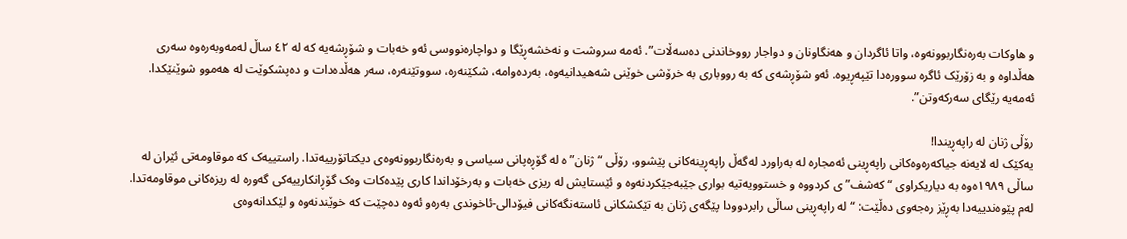و هاوکات بەرەنگاربوونەوە، واتا ئاگردان و هەنگاونان و دواجار رووخاندنی دەسەڵات”. ئەمە سروشت و نەخشەڕێگا و دواچارەنووسی ئەو خەبات و شۆڕشەیە کە لە ٤٢ ساڵ لەمەوبەرەوە سەری هەڵداوە و بە زۆرێک ئاگرە سوورەدا تێپەڕیوە. ئەو شۆڕشەی کە بە رووباری بە خرۆشی خوێنی شەهیدانیەوە، بەردەوامە، شکێنەرە، سووتێنەرە، سەر هەڵدەدات و دەپشکوێت لە هەموو شوێنێکدا. ئەمەیە رێگای سەرکەوتن”.

رۆڵی ژنان لە راپەڕیندا!
یەکێک لە لایەنە جیاکەرەوەکانی راپەڕینی ئەمجارە لە بەراورد لەگەڵ راپەڕینەکانی پێشوو، رۆڵی “ژنان”ە لە گۆڕەپانی سیاسی و بەرەنگاربوونەوەی دیکتاتۆرییەتدا. راستییەک کە موقاومەتی ئێران لە ساڵی ١٩٨٩ەوە بە دیاریکراوی “کەشف”ی کردووە و خستوویەتیە بواری جێبەجێکردنەوە و ئێستایش لە ریزی خەبات و بەرخۆداندا کاری پێدەکات وەک گۆڕانکارییەکی گەورە لە ریزەکانی موقاومەتدا. لەم پێوەندییەدا بەڕێز رەجەوی دەڵێت: “لە راپەڕینی ساڵی رابردوودا پێگەی ژنان بە تێکشکانی ئاستەنگەکانی فیۆدالی-ئاخوندی بەرەو ئەوە دەچێت کە خوێندنەوە و لێکدانەوەی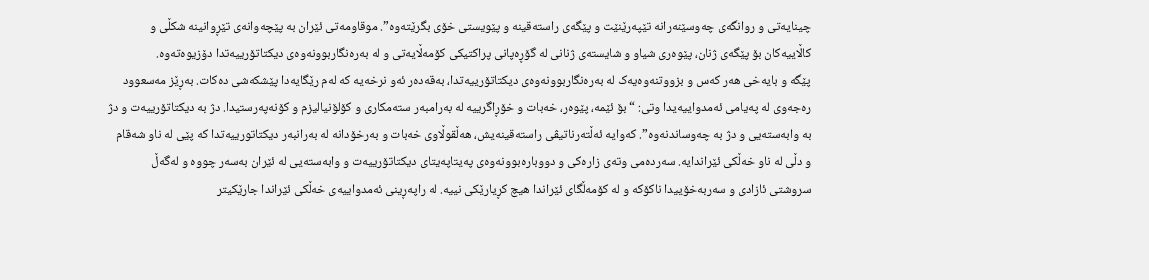چینایەتی و روانگەی چەوسێنەرانە تێپەرێنێت و پێگەی راستەقینە و پێویستی خۆی بگرێتەوە”. موقاومەتی ئێران بە پێچەوانەی تێڕوانینە شکڵی و کاڵاییەکان بۆ پێگەی ژنان، پێوەری شیاو و شایستەی ژنانی لە گۆڕەپانی پراکتیکی کۆمەڵایەتی و لە بەرەنگاربوونەوەی دیکتاتۆرییەتدا دۆزیوەتەوە.
پێگە و بایەخی هەر کەس و بزووتنەوەیەک لە بەرەنگاربوونەوەی دیکتاتۆرییەتدا، بەقەدەر ئەو نرخەیە کە لەم رێگایەدا پێشکەشی دەکات. بەڕێز مەسعوود رەجەوی لە پەیامی ئەمدواییەیدا وتی: “بۆ ئێمە، پێوەر، خەبات و خۆڕاگرییە لە بەرامبەر ستەمکاری و کۆلۆنیالیزم و کۆنەپەرستیدا. دژ بە دیکتاتۆرییەت و دژ بە وابەستەیی و دژ بە چەوساندنەوە”. کەوایە ئەڵتەرناتیڤی راستەقینەیش، هەڵقوڵاوی خەبات و بەرخۆدانە لە بەرانبەر دیکتاتورییەتدا کە پێی لە ناو شەقام و دڵی لە ناو خەڵکی ئێراندایە. سەردەمی وتەی زارەکی و دووبارەبوونەوەی پەیتاپەیتای دیکتاتۆرییەت و وابەستەیی لە ئێران بەسەر چووە و لەگەڵ سروشتی ئازادی و سەربەخۆییدا ناکۆکە و لە کۆمەڵگای ئێراندا هیچ کڕیارێکی نییە. لە راپەڕینی ئەمدواییەی خەڵکی ئێراندا جارێکیتر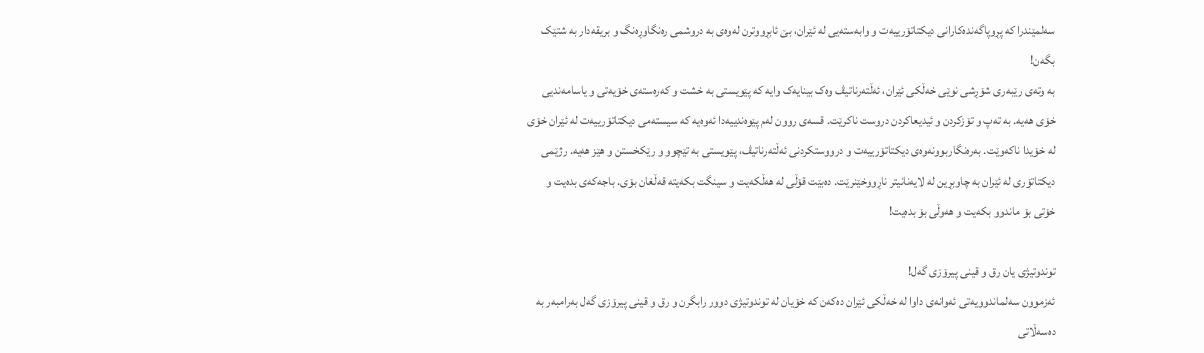سەلمێندرا کە پڕوپاگەندەکارانی دیکتاتۆرییەت و وابەستەیی لە ئێران، بێ ئابڕووترن لەوەی بە دروشمی رەنگاوڕەنگ و بریقەدار بە شتێک بگەن!
بە وتەی رێبەری شۆڕشی نوێی خەڵکی ئێران، ئەڵتەرناتیڤ وەک بینایەک وایە کە پێویستی بە خشت و کەرەستەی خۆیەتی و یاسامەندیی خۆی هەیە. بە تەپ و تۆزکردن و ئیدیعاکردن دروست ناکرێت. قسەی روون لەم پێوەندییەدا ئەوەیە کە سیستەمی دیکتاتۆرییەت لە ئێران خۆی لە خۆیدا ناکەوێت. بەرەنگاربوونەوەی دیکتاتۆرییەت و درووستکردنی ئەڵتەرناتیڤ، پێویستی بە تێچوو و رێکخستن و هێز هەیە. رژێمی دیکتاتۆری لە ئێران بە چاوبڕین لە لایەنانیتر ناڕووخێنرێت. دەبێت قۆڵی لە هەڵکەیت و سینگت بکەیتە قەڵغان بۆی. باجەکەی بدەیت و خۆتی بۆ ماندوو بکەیت و هەوڵی بۆ بدەیت!

توندوتیژی یان رق و قینی پیرۆزی گەل!
ئەزموون سەلماندوویەتی ئەوانەی داوا لە خەڵکی ئێران دەکەن کە خۆیان لە توندوتیژی دوور رابگرن و رق و قینی پیرۆزی گەل بەرامبەر بە دەسەڵاتی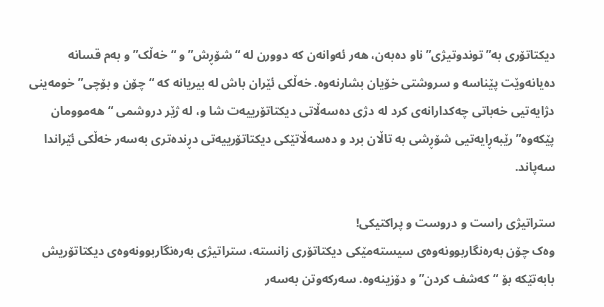دیکتاتۆری بە”توندوتیژی” ناو دەبەن، هەر ئەوانەن کە دوورن لە “شۆڕش” و “خەڵک” و بەم قسانە دەیانەوێت پێناسە و سروشتی خۆیان بشارنەوە. خەڵکی ئێران باش لە بیریانە کە “چۆن و بۆچی” خومەینی دژایەتیی خەباتی چەکدارانەی کرد لە دژی دەسەڵاتی دیکتاتۆرییەت شا و، لە ژێر دروشمی “هەموومان پێکەوە” رێبەڕایەتیی شۆڕشی بە تاڵان برد و دەسەڵاتێکی دیکتاتۆرییەتی دڕندەتری بەسەر خەڵکی ئێراندا سەپاند.

ستراتیژی راست و دروست و پراکتیکی!
وەک چۆن بەرەنگاربوونەوەی سیستەمێکی دیکتاتۆری زانستە، ستراتیژی بەرەنگاربوونەوەی دیکتاتۆریش بابەتێکە بۆ “کەشف کردن” و دۆزینەوە. سەرکەوتن بەسەر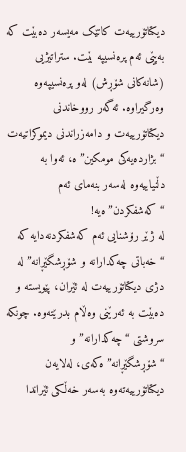دیکتاتۆرییەت کاتێک مەیسەر دەبێت کە بەپێی ئەم پرەنسیپە بێت. ستراتیژیی (شانەکانی شۆڕش) لەو پرەنسیپەوە وەرگیراوە. ئەگەر رووخاندنی دیکتاتۆرییەت و دامەزراندنی دیموکراتیەت “بژاردەیەکی مومکین”ە، ئەوا بە دڵنیاییەوە لەسەر بنەمای ئەم “کەشفکردن”ەیە!
لە ژێر رۆشنایی ئەم کەشفکردنەدایە کە “خەباتی چەکدارانە و شۆڕشگێڕانە” لە دژی دیکتاتۆرییەت لە ئێران، پێویستە و دەبێت بە ئەرێنی وەڵام بدرێتەوە. چونکە سروشتی “چەکدارانە” و “شۆڕشگێڕانە”ەکەی، لەلایەن دیکتاتۆرییەتەوە بەسەر خەڵکی ئێراندا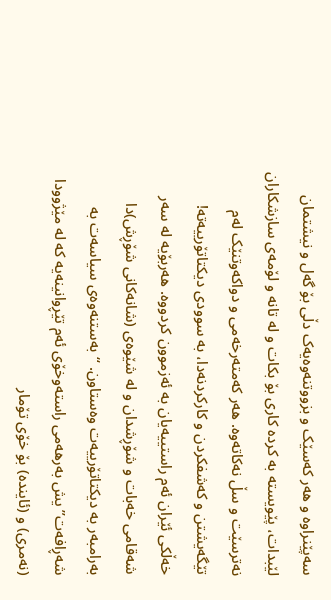سەپێنراوە و هەر کەسێک و بزووتنەوەیەک دڵی بۆ گەل و نیشتمان لێبدات، پێویستە بە کردە کاری بۆ بکات و لە تانە و لۆمەی سازشکاران نەترسێت و سڵ نەکاتەوە. هەر کەمتەرخەمی و دواکەوتنێک لەم تێگەیشتن و کەشفکردن و کارکردنەدا، بە سوودی دیکتاتۆرییەتە! خەڵکی ئێران ئەم راستییەیان بە ئەزموون کردووە. هەربۆیە لە سەر شەقامی خەبات و شۆڕشدان و لە شێوەی (شانەکانی شۆڕش)دا بەرامبەر بە دیکتاتۆرییەت وەستاون. “بەستنەوەی سیاسەت بە شەڕافەت”یش بەرهەمی راستەوخۆی ئەم تێڕوانینەیە کە لە مێژوودا (نەمری) و (ئایندە) بۆ خۆی تۆمار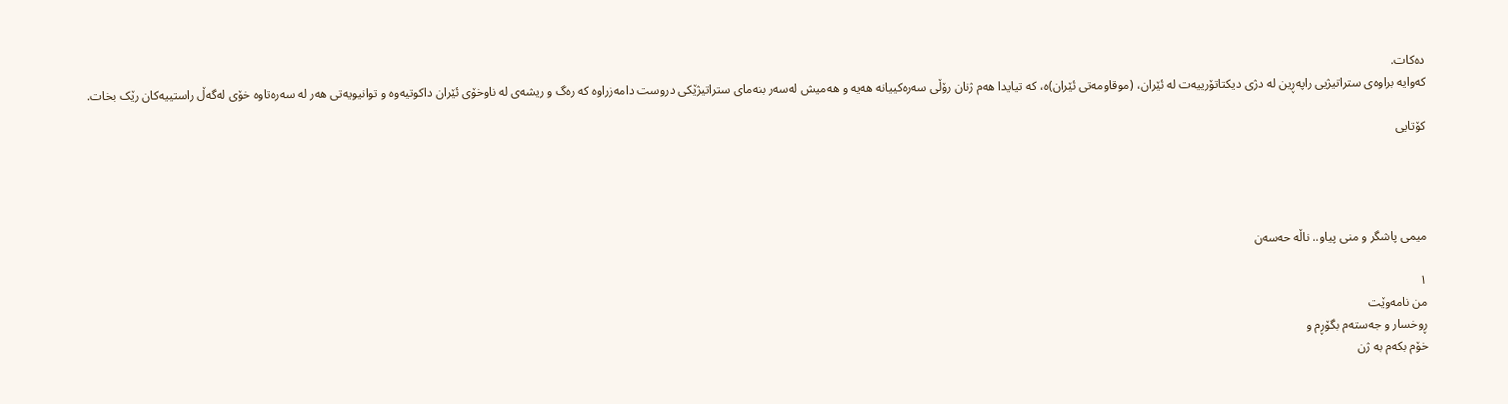دەکات.
کەوایە براوەی ستراتیژیی راپەڕین لە دژی دیکتاتۆرییەت لە ئێران، (موقاومەتی ئێران)ە، کە تیایدا هەم ژنان رۆڵی سەرەکییانە هەیە و هەمیش لەسەر بنەمای ستراتیژێکی دروست دامەزراوە کە رەگ و ریشەی لە ناوخۆی ئێران داکوتیەوە و توانیویەتی هەر لە سەرەتاوە خۆی لەگەڵ راستییەکان رێک بخات.

کۆتایی




میمی پاشگر و منی پیاو.. ناڵە حەسەن

١
من نامەوێت
ڕوخسار و جەستەم بگۆڕم و
خۆم بکەم بە ژن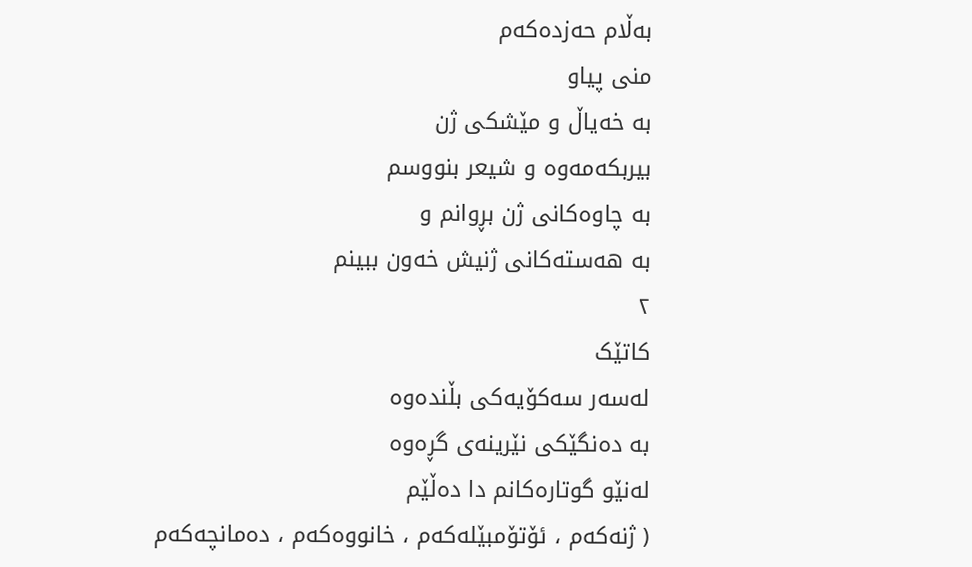بەڵام حەزدەکەم
منی پیاو
بە خەیاڵ و مێشکی ژن
بیربکەمەوە و شیعر بنووسم
بە چاوەکانی ژن بڕوانم و
بە هەستەکانی ژنیش خەون ببینم
٢
کاتێک
لەسەر سەکۆیەکی بڵندەوە
بە دەنگێکی نێرینەی گڕەوە
لەنێو گوتارەکانم دا دەڵێم
( ژنەکەم ، ئۆتۆمبێلەکەم ، خانووەکەم ، دەمانچەکەم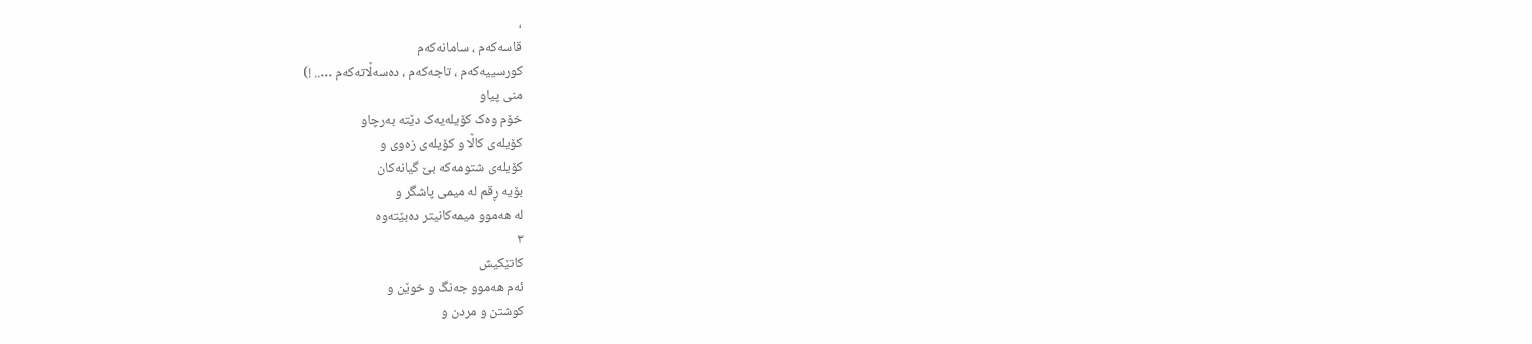،
قاسەکەم ، سامانەکەم
کورسییەکەم ، تاجەکەم ، دەسەڵاتەکەم ….. !)
منی پیاو
خۆم وەک کۆیلەیەک دێتە بەرچاو
کۆیلەی کاڵا و کۆیلەی زەوی و
کۆیلەی شتومەکە بێ گیانەکان
بۆیە ڕقم لە میمی پاشگر و
لە هەموو میمەکانیتر دەبێتەوە
٣
کاتێکیش
ئەم هەموو جەنگ و خوێن و
کوشتن و مردن و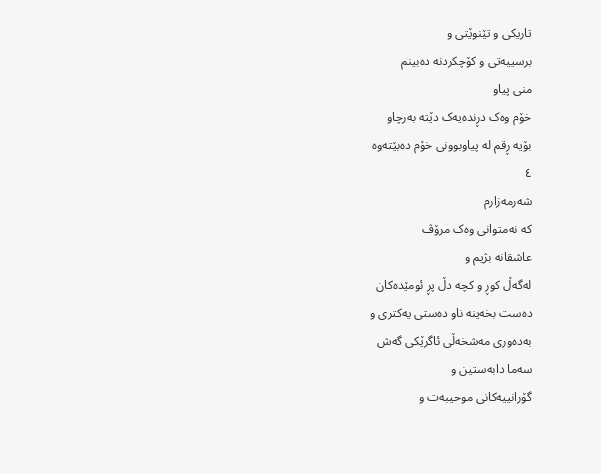تاریکی و تێنوێتی و
برسییەتی و کۆچکردنە دەبینم
منی پیاو
خۆم وەک دڕندەیەک دێتە بەرچاو
بۆیە ڕقم لە پیاوبوونی خۆم دەبێتەوە
٤
شەرمەزارم
کە نەمتوانی وەک مرۆڤ
عاشقانە بژیم و
لەگەڵ کوڕ و کچە دڵ پڕ ئومێدەکان
دەست بخەینە ناو دەستی یەکتری و
بەدەوری مەشخەڵی ئاگرێکی گەش
سەما دابەستین و
گۆرانییەکانی موحیبەت و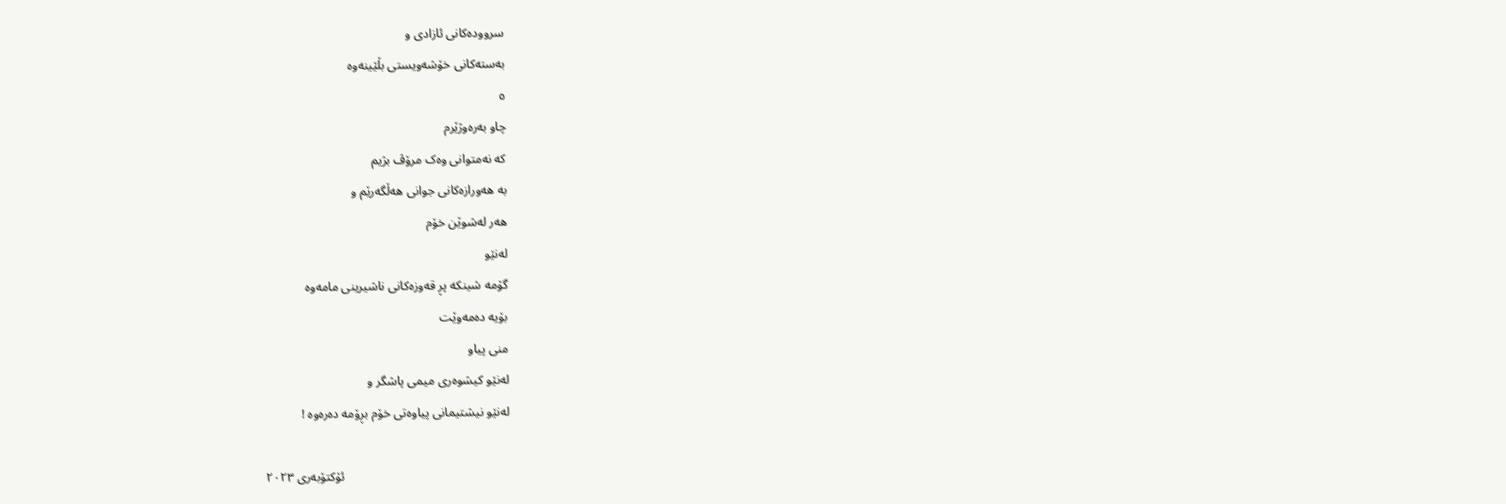سروودەکانی ئازادی و
بەستەکانی خۆشەویستی بڵێینەوە
٥
چاو بەرەوژێرم
کە نەمتوانی وەک مرۆڤ بژیم
بە هەورازەکانی جوانی هەڵگەرێم و
هەر لەشوێن خۆم
لەنێو
گۆمە شینکە پڕ قەوزەکانی ناشیرینی مامەوە
بۆیە دەمەوێت
منی پیاو
لەنێو کیشوەری میمی پاشگر و
لەنێو نیشتیمانی پیاوەتی خۆم بڕۆمە دەرەوە !

                                                     ئۆکتۆبەری ٢٠٢٣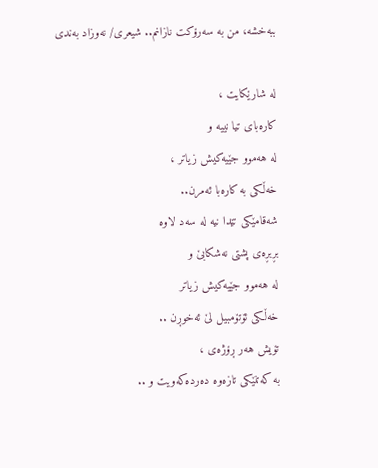ببەخشە، من بە سەرۆکت نازانم.. شیعری/ نەوزاد بەندی

لە شارێکایت ،
کارەبای تیا نییە و
لە هەموو جێیەکیش زیاتر ،
خەڵکی بە کارەبا ئەمرن..
شەقامێکی تێدا نیە لە سەد لاوە
بڕبڕەی پشتی نەشکابێ و
لە هەموو جێیەکیش زیاتر
خەڵکی ئۆتۆمبیل لێ ئەخوڕن ..
تۆیش هەر ڕۆژەی ،
بە کەتنێکی تازەوە دەردەکەویت و ..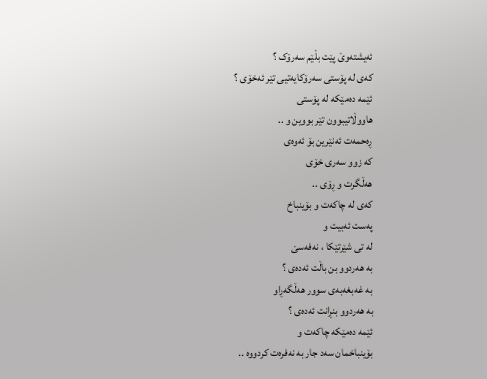ئەیشتەوێ پێت بڵێم سەرۆک ؟
کەی لە پۆستی سەرۆکایەتیی تێر ئەخۆی ؟
ئێمە دەمێکە لە پۆستی
هاووڵاتیبوون تێر بووین و ..
ڕەحمەت ئەنێرین بۆ ئەوەی
کە زوو سەری خۆی
هەڵگرت و ڕۆی ..
کەی لە چاکەت و بۆینباخ
پەست ئەبیت و
لە تی شێرتێکا ، نەفەسێ
بە هەردوو بن باڵت ئەدەی ؟
بە غەبغەبەی سوور هەڵگەڕاو
بە هەردوو بنڕانت ئەدەی ؟
ئێمە دەمێکە چاکەت و
بۆینباخمان سەد جار بە نەفرەت کردووە ..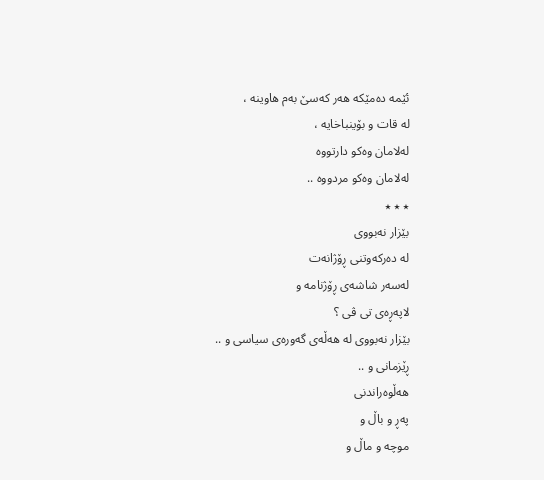ئێمە دەمێکە هەر کەسێ بەم هاوینە ،
لە قات و بۆینباخایە ،
لەلامان وەکو دارتووە
لەلامان وەکو مردووە ..
٭ ٭ ٭
بێزار نەبووی
لە دەرکەوتنی ڕۆژانەت
لەسەر شاشەی ڕۆژنامە و
لاپەڕەی تی ڤی ؟
بێزار نەبووی لە هەڵەی گەورەی سیاسی و ..
ڕێزمانی و ..
هەڵوەراندنی
پەڕ و باڵ و
موچە و ماڵ و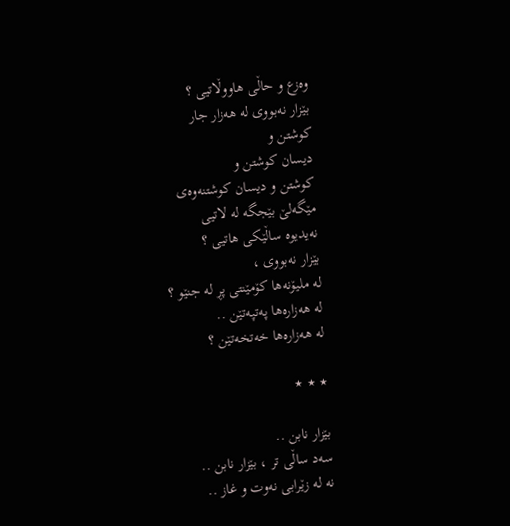وەزع و حاڵی هاووڵاتیی ؟
بێزار نەبووی لە هەزار جار
کوشتن و
دیسان کوشتن و
کوشتن و دیسان کوشتنەوەی
مێگەلێ بێجگە لە لاتیی
نەیدیوە ساڵێکی هاتیی ؟
بێزار نەبووی ،
لە ملیۆنەها کۆمێنتی پڕ لە جنێو ؟
لە هەزارەها پەتپەتێن ..
لە هەزارەها خەتخەتێن ؟

٭ ٭ ٭

بێزار نابن ..
سەد ساڵی تر ، بێزار نابن ..
نە لە زێرابی نەوت و غاز ..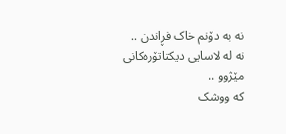نە به دۆنم خاک فڕاندن ..
نە لە لاسایی دیکتاتۆرەکانی مێژوو ..
کە ووشک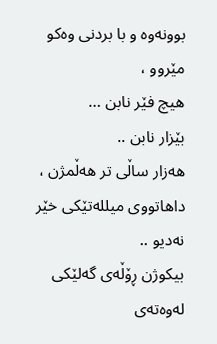بوونەوە و با بردنی وەکو مێروو ،
هیچ فێر نابن …
بێزار نابن ..
هەزار ساڵی تر هەڵمژن ،
داهاتووی میللەتێکی خێر نەدیو ..
بیکوژن ڕۆڵەی گەلێکی
لەوەتەی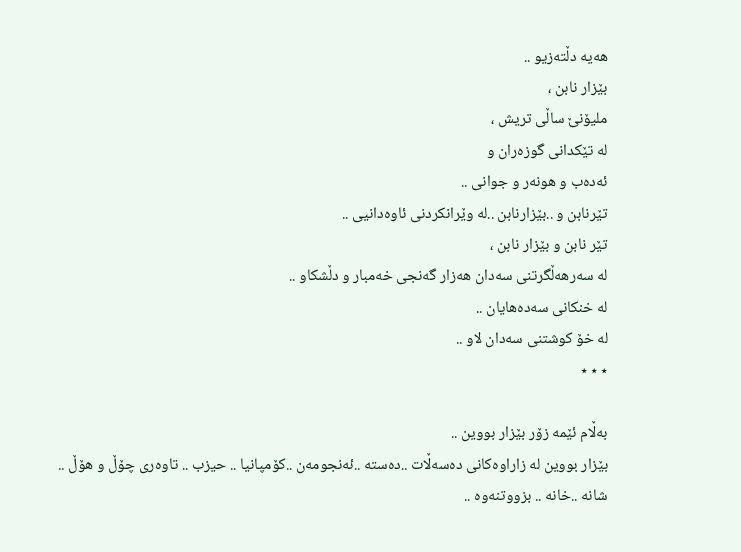هەیە دڵتەزیو ..
بێزار نابن ،
ملیۆنێ ساڵی تریش ،
لە تێکدانی گوزەران و
ئەدەب و هونەر و جوانی ..
تێرنابن و ..بێزارنابن ..لە وێرانکردنی ئاوەدانیی ..
تێر نابن و بێزار نابن ،
لە سەرهەڵگرتنی سەدان هەزار گەنجی خەمبار و دڵشکاو ..
لە خنکانی سەدەهایان ..
له خۆ کوشتنی سەدان لاو ..
٭ ٭ ٭

بەڵام ئێمە زۆر بێزار بووین ..
بێزار بووین لە زاراوەکانی دەسەڵات ..دەستە ..ئەنجومەن ..کۆمپانیا .. حیزب .. تاوەری چۆڵ و هۆڵ ..
شانە ..خانە .. بزووتنەوە ..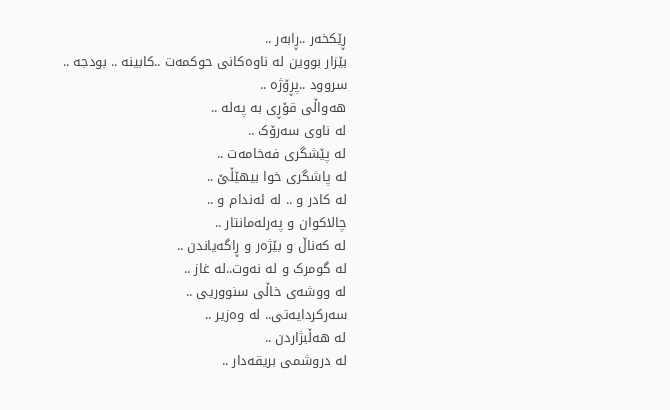ڕێکخەر ..ڕابەر ..
بێزار بووین لە ناوەکانی حوکمەت ..کابینە .. بودجە .. سروود ..پڕۆژە ..
هەواڵی قۆڕی بە پەلە ..
لە ناوی سەرۆک ..
لە پێشگری فەخامەت ..
لە پاشگری خوا بیهێڵێ ..
لە کادر و .. لە ئەندام و ..
چالاکوان و پەرلەمانتار ..
لە کەناڵ و بێژەر و ڕاگەیاندن ..
لە گومرک و لە نەوت..لە غاز ..
لە ووشەی خاڵی سنووریی ..
سەرکردایەتی.. لە وەزیر ..
لە هەڵبژاردن ..
لە دروشمی بریقەدار ..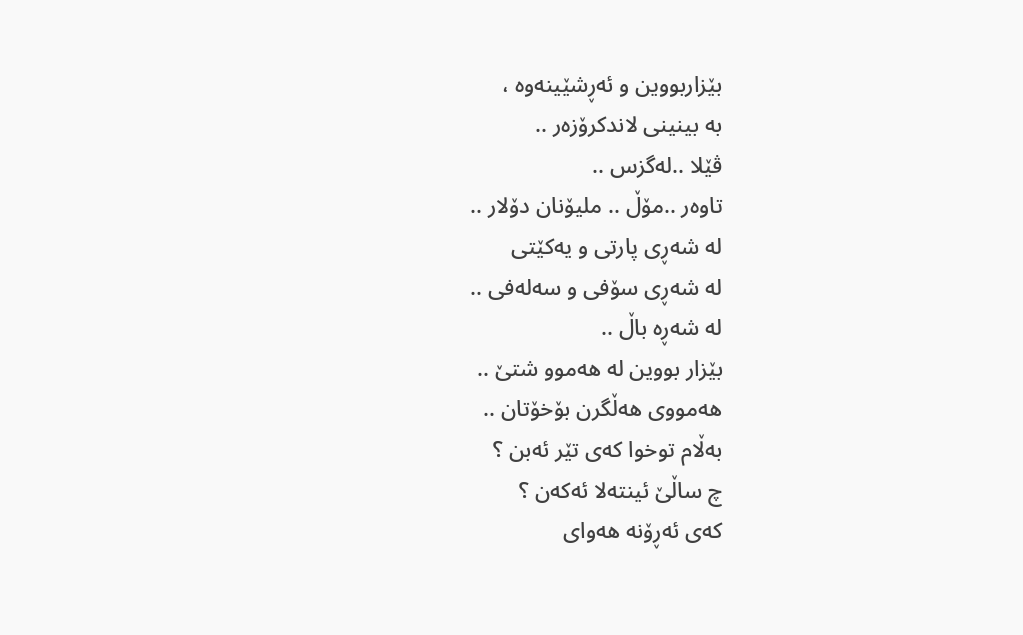بێزاربووین و ئەڕشێینەوە ،
بە بینینی لاندکرۆزەر ..
ڤێلا ..لەگزس ..
تاوەر ..مۆڵ .. ملیۆنان دۆلار ..
لە شەڕی پارتی و یەکێتی
لە شەڕی سۆفی و سەلەفی ..
لە شەڕە باڵ ..
بێزار بووین لە هەموو شتێ ..
هەمووی هەڵگرن بۆخۆتان ..
بەڵام توخوا کەی تێر ئەبن ؟
چ ساڵێ ئینتەلا ئەکەن ؟
کەی ئەڕۆنە هەوای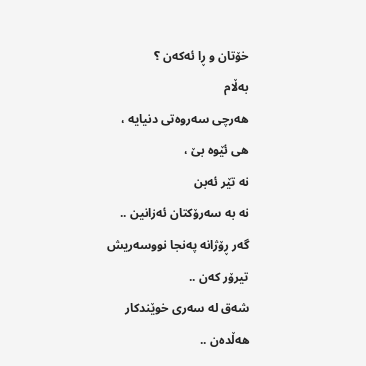خۆتان و ڕا ئەکەن ؟
بەڵام
هەرچی سەروەتی دنیایە ،
هی ئێوە بێ ،
نە تێر ئەبن
نە بە سەرۆکتان ئەزانین ..
گەر ڕۆژانە پەنجا نووسەریش تیرۆر کەن ..
شەق لە سەری خوێندکار هەڵدەن ..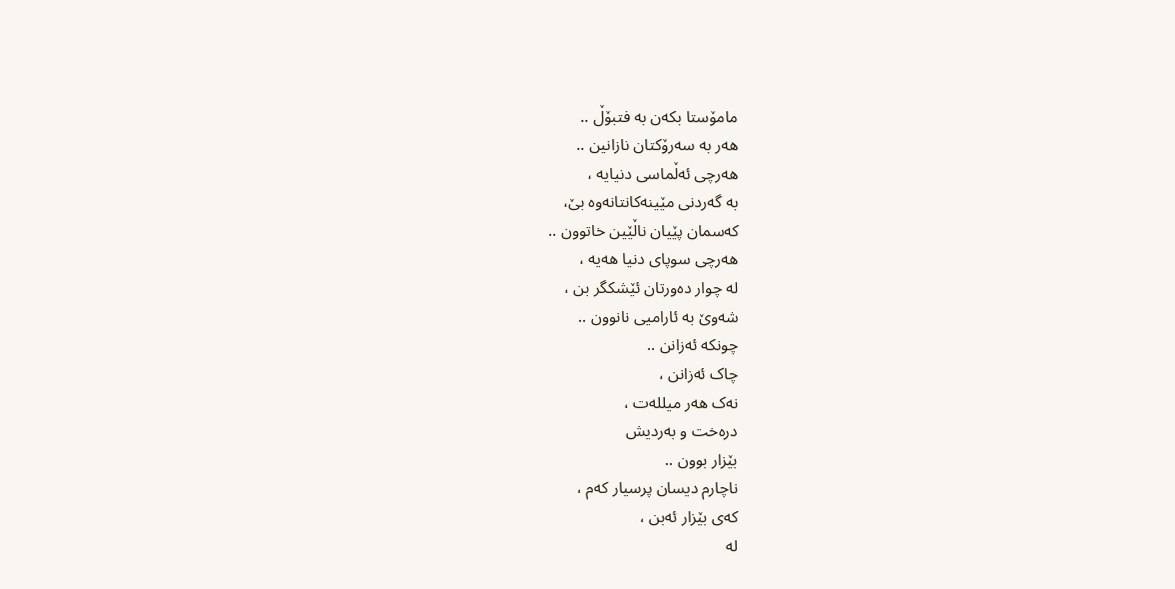مامۆستا بکەن بە فتبۆڵ ..
هەر بە سەرۆکتان نازانین ..
هەرچی ئەڵماسی دنیایە ،
بە گەردنی مێینەکانتانەوە بێ،
کەسمان پێیان ناڵێین خاتوون ..
هەرچی سوپای دنیا هەیە ،
لە چوار دەورتان ئێشکگر بن ،
شەوێ بە ئارامیی نانوون ..
چونکە ئەزانن ..
چاک ئەزانن ،
نەک هەر میللەت ،
درەخت و بەردیش
بێزار بوون ..
ناچارم دیسان پرسیار کەم ،
کەی بێزار ئەبن ،
لە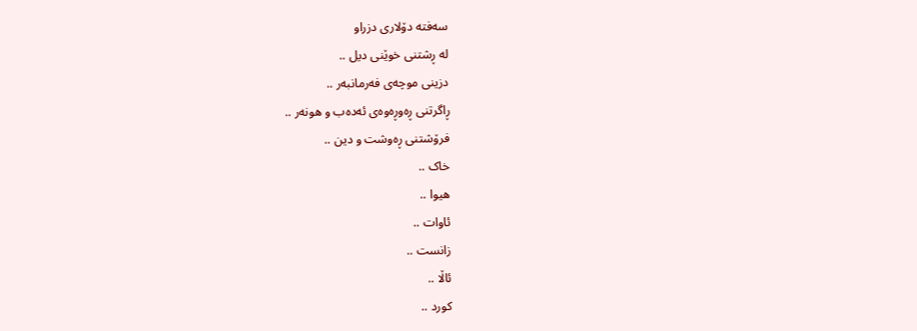سەفتە دۆلاری دزراو
لە ڕشتنی خوێنی دیل ..
دزینی موچەی فەرمانبەر ..
ڕاگرتنی ڕەوڕەوەی ئەدەب و هونەر ..
فرۆشتنی ڕەوشت و دین ..
خاک ..
هیوا ..
ئاوات ..
زانست ..
ئاڵا ..
کورد ..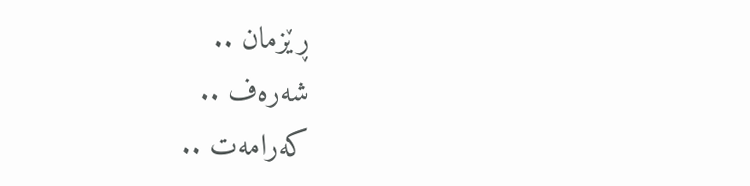ڕێزمان ..
شەرەف ..
کەرامەت ..